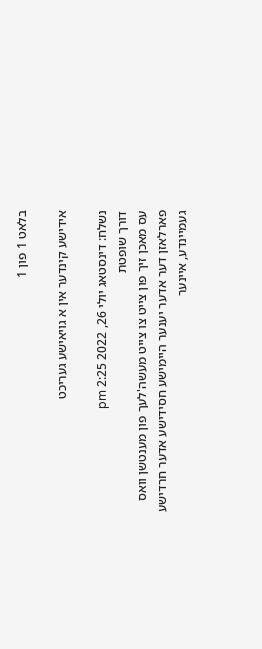בלאט 1 פון 1

אידישע קינדער אין א גויאישע געריכט

נשלח: דינסטאג יולי 26, 2022 2:25 pm
דורך שופטת
עס מאכן זיך פון צייט צו צייט מעשה'לעך פון מענטשן וואס פארלאזן דער אדער יענער היימישע חסידישע אדער חרדישע געמיינדע, איינער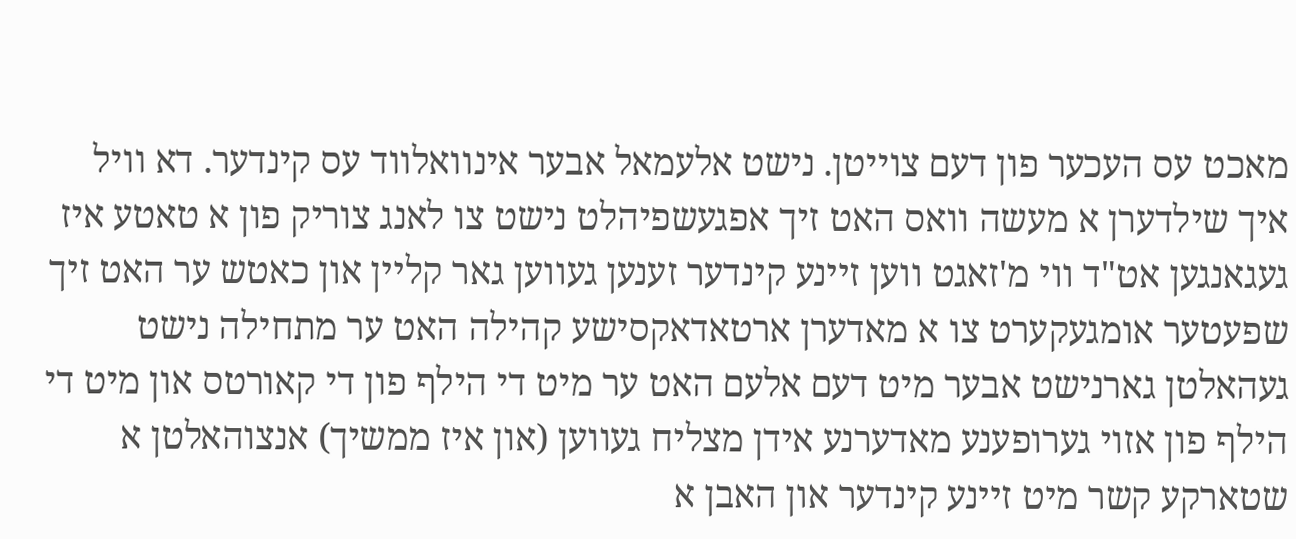מאכט עס העכער פון דעם צוייטן. נישט אלעמאל אבער אינוואלווד עס קינדער. דא וויל איך שילדערן א מעשה וואס האט זיך אפגעשפיהלט נישט צו לאנג צוריק פון א טאטע איז געגאנגען אט"ד ווי מ'זאגט ווען זיינע קינדער זענען געווען גאר קליין און כאטש ער האט זיך שפעטער אומגעקערט צו א מאדערן ארטאדאקסישע קהילה האט ער מתחילה נישט געהאלטן גארנישט אבער מיט דעם אלעם האט ער מיט די הילף פון די קאורטס און מיט די הילף פון אזוי גערופענע מאדערנע אידן מצליח געווען (און איז ממשיך) אנצוהאלטן א שטארקע קשר מיט זיינע קינדער און האבן א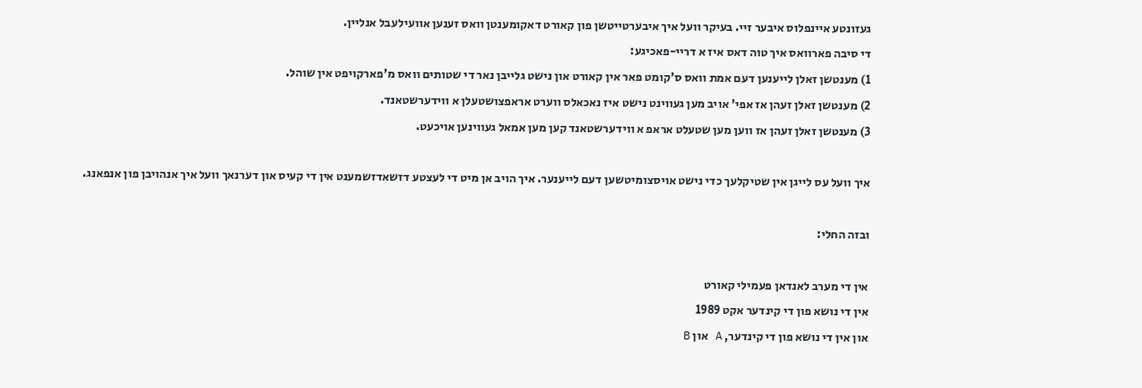געזונטע איינפלוס איבער זיי. בעיקר וועל איך איבערטייטשן פון קאורט דאקומענטן וואס זענען אוועילעבל אנליין.
די סיבה פארוואס איך טוה דאס איז א דריי-פאכיגע:
1) מענטשן זאלן לייענען דעם אמת וואס ס'קומט פאר אין קאורט און נישט גלייבן נאר די שטותים וואס מ'פארקויפט אין שוהל.
2) מענטשן זאלן זעהן אז אפי' אויב מען געווינט נישט איז נאכאלס ווערט אראפצושטעלן א ווידערשטאנד.
3) מענטשן זאלן זעהן אז ווען מען שטעלט אראפ א ווידערשטאנד קען מען אמאל געווינען אויכעט.

איך וועל עס לייגן אין שטיקלעך כדי נישט אויסצומיטשען דעם לייענער. איך הויב אן מיט די לעצטע דזשאדזשמענט אין די קעיס און דערנאך וועל איך אנהויבן פון אנפאנג.

ובזה החלי:

אין די מערב לאנדאן פעמילי קאורט
אין די נושא פון די קינדער אקט 1989
און אין די נושא פון די קינדער, A און B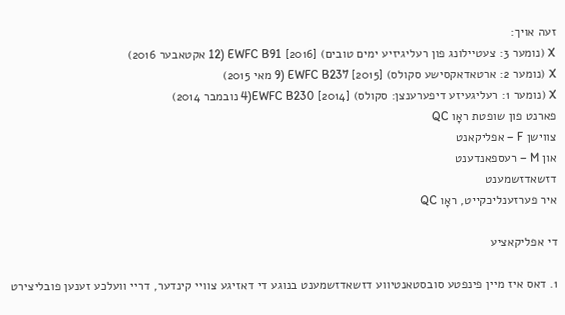זעה אויך:
X (נומער 3: צעטיילונג פון רעליגיזיע ימים טובים) [2016] EWFC B91 (12 אקטאבער 2016)
X (נומער 2: ארטאדאקסישע סקולס) [2015] EWFC B237 (9 מאי 2015)
X (נומער 1: רעליגעיזע דיפערענצן: סקולס) [2014] EWFC B230(4 נובמבר 2014)
פארנט פון שופטת ראָו QC
צווישן F – אפליקאנט
און M – רעספאנדענט
דזשאדזשמענט
איר פערזענליכקייט, ראָו QC

די אפליקאציע

1. דאס איז מיין פינפטע סובסטאנטיווע דזשאדזשמענט בנוגע די דאזיגע צוויי קינדער, דריי וועלכע זענען פובליצירט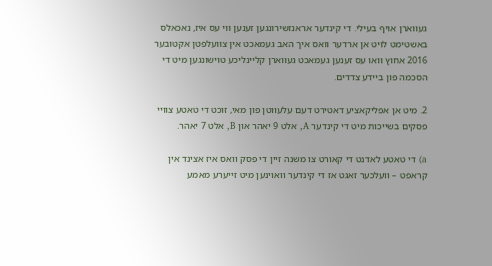געווארן אויף בעילי. די קינדער אראנזשירונגען זענען ווי עס איז, נאכאלס באשטימט לויט אן ארדער וואס איך האב געמאכט אין צוועלפטן אקטובער 2016 אחוץ וואו עס זענען געמאכט געווארן קליינליכע טוישונגען מיט די הסכמה פון ביידע צדדים.

2. מיט אן אפליקאציע דאטירט דעם עלעווטן פון מאי, זוכט די טאטע צוויי פסקים בשייכות מיט די קינדער A, אלט 9 יאהר און B, אלט 7 יאהר.

a) די טאטע לאדנט די קאורט צו משנה זיין די פסק וואס איז אצינד אין קראפט – וועלכער זאגט אז די קינדער וואוינען מיט זייערע מאמע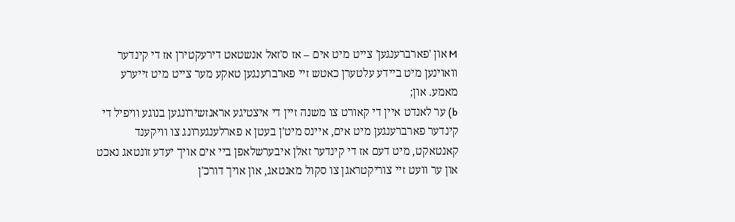M און 'פארברענגען' צייט מיט אים – אז ס'זאל אנשטאט דירעקטירן אז די קינדער וואוינען מיט ביידע עלטערן כאטש זיי פארברענגען טאקע מער צייט מיט זייערע מאמע. און;
b) ער לאנדט איין די קאורט צו משנה זיין די איצטיגע אראנזשירונגען בנוגע וויפיל די קינדער פארברענגען מיט אים, איינס מיט'ן בעטן א פארלענגערונג צו וויקענד קאנטאקט, מיט דעם אז די קינדער זאלן איבערשלאפן ביי אים אויך יעדע זונטאג נאכט און ער וועט זיי צוריקטראגן צו סקול מאנטאג, און אויך דורכ'ן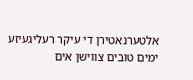אלטערנאטירן די עיקר רעליגעיזע ימים טובים צווישן אים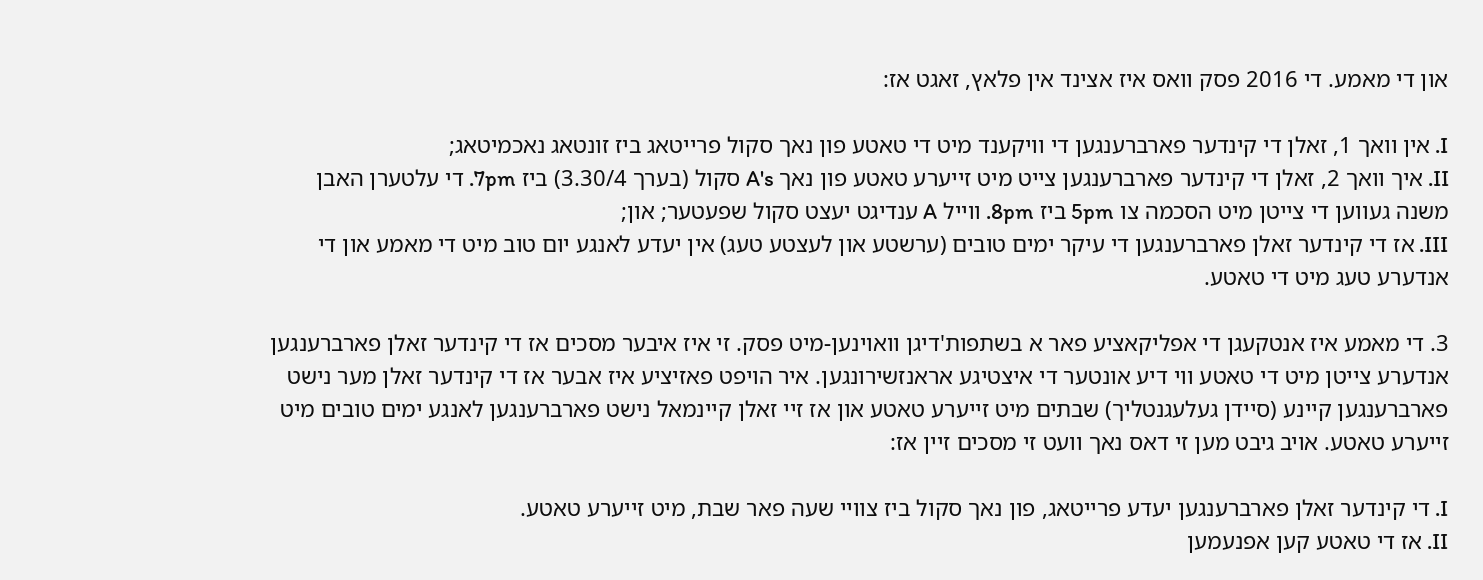און די מאמע. די 2016 פסק וואס איז אצינד אין פלאץ, זאגט אז:

I. אין וואך 1, זאלן די קינדער פארברענגען די וויקענד מיט די טאטע פון נאך סקול פרייטאג ביז זונטאג נאכמיטאג;
II. איך וואך 2, זאלן די קינדער פארברענגען צייט מיט זייערע טאטע פון נאך A's סקול (בערך 3.30/4) ביז 7pm. די עלטערן האבן משנה געווען די צייטן מיט הסכמה צו 5pm ביז 8pm. ווייל A ענדיגט יעצט סקול שפעטער; און;
III. אז די קינדער זאלן פארברענגען די עיקר ימים טובים (ערשטע און לעצטע טעג) אין יעדע לאנגע יום טוב מיט די מאמע און די אנדערע טעג מיט די טאטע.

3. די מאמע איז אנטקעגן די אפליקאציע פאר א בשתפות'דיגן וואוינען-מיט פסק. זי איז איבער מסכים אז די קינדער זאלן פארברענגען אנדערע צייטן מיט די טאטע ווי דיע אונטער די איצטיגע אראנזשירונגען. איר הויפט פאזיציע איז אבער אז די קינדער זאלן מער נישט פארברענגען קיינע (סיידן געלעגנטליך) שבתים מיט זייערע טאטע און אז זיי זאלן קיינמאל נישט פארברענגען לאנגע ימים טובים מיט זייערע טאטע. אויב גיבט מען זי דאס נאך וועט זי מסכים זיין אז:

I. די קינדער זאלן פארברענגען יעדע פרייטאג, פון נאך סקול ביז צוויי שעה פאר שבת, מיט זייערע טאטע.
II. אז די טאטע קען אפנעמען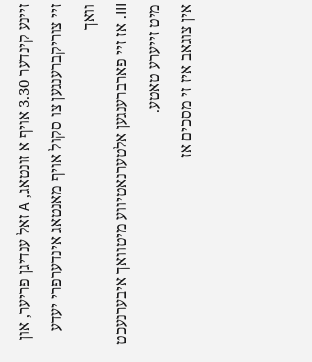זיינע קינדער 3.30 אויף א זונטאג, A זאל ענדיגן פריער, און זיי צוריקברענגען צו סקול אויף מאנטאג אינדערפרי יעדע וואך
III. אז זיי פארברענגען אלטערנאטיווע מיטוואך איבערנעכט מיט זייערע טאטע.
אין צוגאב איז זי מסכים אז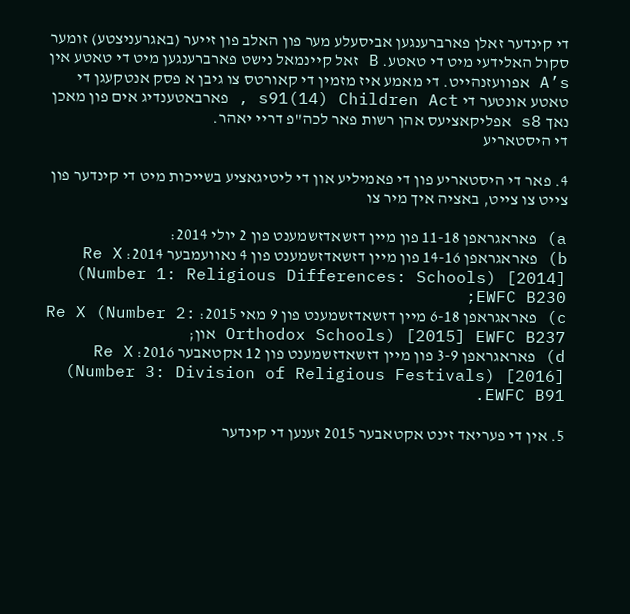די קינדער זאלן פארברענגען אביסעלע מער פון האלב פון זייער (באגרעניצטע) זומער סקול האלידעי מיט די טאטע. B זאל קיינמאל נישט פארברענגען מיט די טאטע אין A’s אפוועזנהייט. די מאמע איז מזמין די קאורטס צו גיבן א פסק אנטקעגן די טאטע אונטער די s91(14) Children Act , פארבאטענדיג אים פון מאכן נאך s8 אפליקאציעס אהן רשות פאר לכה"פ דריי יאהר.
די היסטאריע

4. פאר די היסטאריע פון די פאמיליע און די ליטיגאציע בשייכות מיט די קינדער פון צייט צו צייט, באציה איך מיר צו

a) פאראגראפן 11-18 פון מיין דזשאדזשמענט פון 2 יולי 2014:
b) פאראגראפן 14-16 פון מיין דזשאדזשמענט פון 4 נאוועמבער 2014: Re X (Number 1: Religious Differences: Schools) [2014] EWFC B230;
c) פאראגראפן 6-18 מיין דזשאדזשמענט פון 9 מאי 2015: Re X (Number 2: Orthodox Schools) [2015] EWFC B237 און;
d) פאראגראפן 3-9 פון מיין דזשאדזשמענט פון 12 אקטאבער 2016: Re X (Number 3: Division of Religious Festivals) [2016] EWFC B91.

5. אין די פעריאד זינט אקטאבער 2015 זענען די קינדער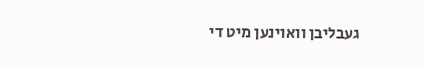געבליבן וואוינען מיט די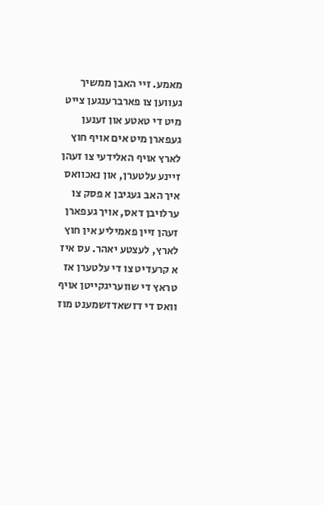מאמע. זיי האבן ממשיך געווען צו פארברענגען צייט מיט די טאטע און זענען געפארן מיט אים אויף חוץ לארץ אויף האלידעי צו זעהן זיינע עלטערן, און נאכוואס איך האב געגיבן א פסק צו ערלויבן דאס, אויך געפארן זעהן זיין פאמיליע אין חוץ לארץ, לעצטע יאהר. עס איז א קרעדיט צו די עלטערן אז טראץ די שוועריגקייטן אויף וואס די דזשאדזשמענט מוז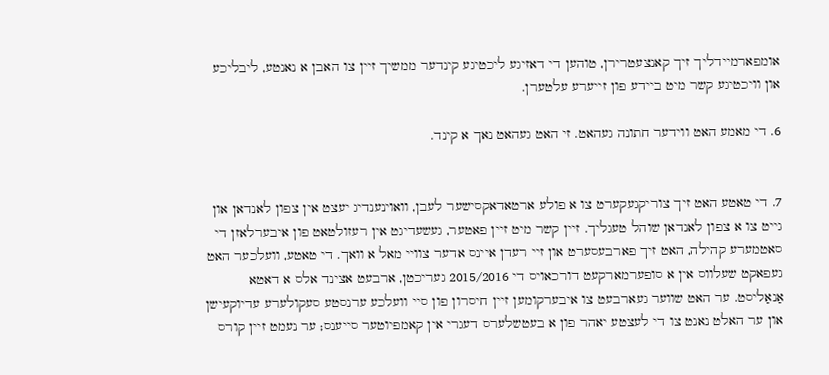אומפארמיידליך זיך קאנצעטרירן, טוהען די דאזיגע ליכטיגע קינדער ממשיך זיין צו האבן א נאנטע, ליבליכע און וויכטיגע קשר מיט ביידע פון זייערע עלטערן.

6. די מאמע האט ווידער חתונה געהאט. זי האט געהאט נאך א קינד.


7. די טאטע האט זיך צוריקגעקערט צו א פולע ארטאדאקסישער לעבן, וואוינענדיג יעצט אין צפון לאנדאן און גייט צו א צפון לאנדאן שוהל טעגליך. זיין קשר מיט זיין פאטער, געשעדיגט אין רעזולטאט פון איבערלאזן די סאטמערע קהילה, האט זיך פארבעסערט און זיי רעדן איינס אדער צוויי מאל א וואך. די טאטע, וועלכער האט געפאקט שעלווס אין א סופערמארקעט דורכאויס די 2015/2016 געריכטן, ארבעט אצינד אלס א דאטא אַנאַליסט. ער האט שווער געארבעט צו איבערקומען זיין חיסרון פון סיי וועלכע ערנסטע סעקולערע עדיוקעישן און ער האלט נאנט צו די לעצטע יאהר פון א בעטשלערס דעגרי אין קאמפיוטער סייענס; ער נעמט זיין קורס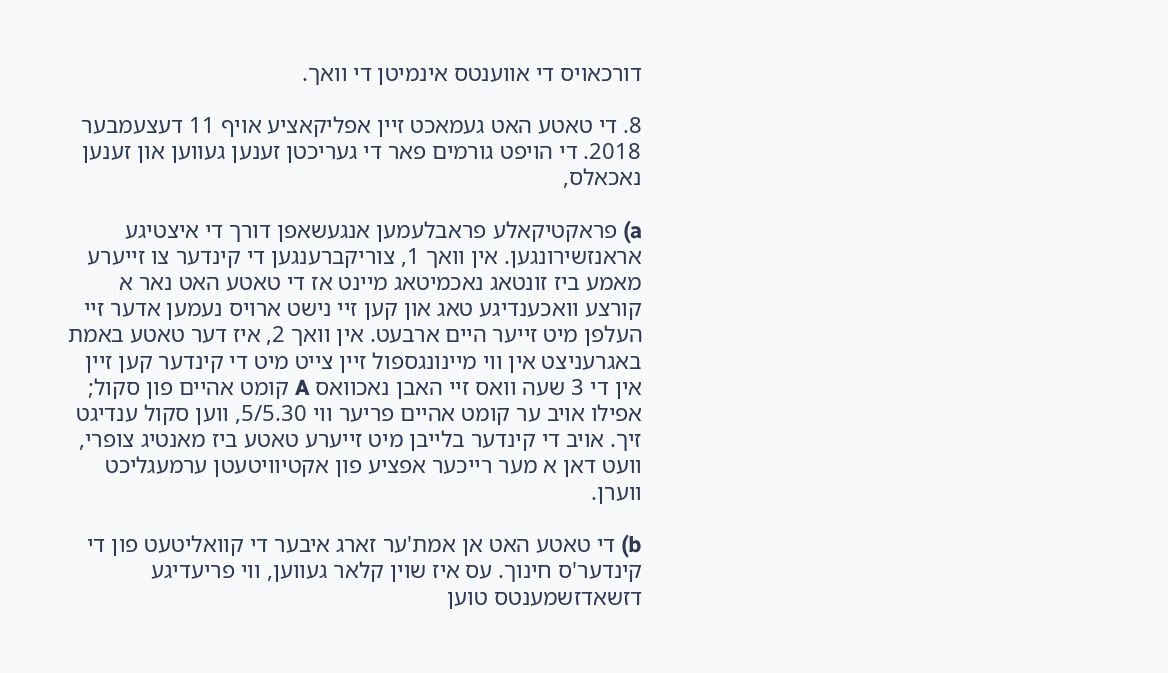דורכאויס די אווענטס אינמיטן די וואך.

8. די טאטע האט געמאכט זיין אפליקאציע אויף 11 דעצעמבער 2018. די הויפט גורמים פאר די געריכטן זענען געווען און זענען נאכאלס,

a) פראקטיקאלע פראבלעמען אנגעשאפן דורך די איצטיגע אראנזשירונגען. אין וואך 1, צוריקברענגען די קינדער צו זייערע מאמע ביז זונטאג נאכמיטאג מיינט אז די טאטע האט נאר א קורצע וואכענדיגע טאג און קען זיי נישט ארויס נעמען אדער זיי העלפן מיט זייער היים ארבעט. אין וואך 2, איז דער טאטע באמת באגרעניצט אין ווי מיינונגספול זיין צייט מיט די קינדער קען זיין אין די 3 שעה וואס זיי האבן נאכוואס A קומט אהיים פון סקול; אפילו אויב ער קומט אהיים פריער ווי 5/5.30, ווען סקול ענדיגט זיך. אויב די קינדער בלייבן מיט זייערע טאטע ביז מאנטיג צופרי, וועט דאן א מער רייכער אפציע פון אקטיוויטעטן ערמעגליכט ווערן.

b) די טאטע האט אן אמת'ער זארג איבער די קוואליטעט פון די קינדער'ס חינוך. עס איז שוין קלאר געווען, ווי פריעדיגע דזשאדזשמענטס טוען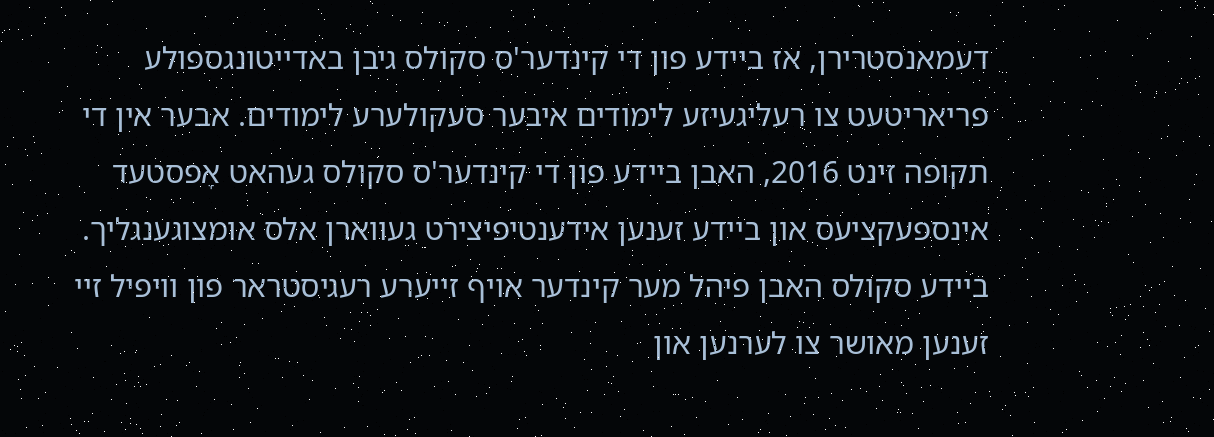דעמאנסטרירן, אז ביידע פון די קינדער'ס סקולס גיבן באדייטונגספולע פריאריטעט צו רעליגעיזע לימודים איבער סעקולערע לימודים. אבער אין די תקופה זינט 2016, האבן ביידע פון די קינדער'ס סקולס געהאט אָפסטעד אינספעקציעס און ביידע זענען אידענטיפיצירט געווארן אלס אומצוגענגליך. ביידע סקולס האבן פיהל מער קינדער אויף זייערע רעגיסטראר פון וויפיל זיי זענען מאושר צו לערנען און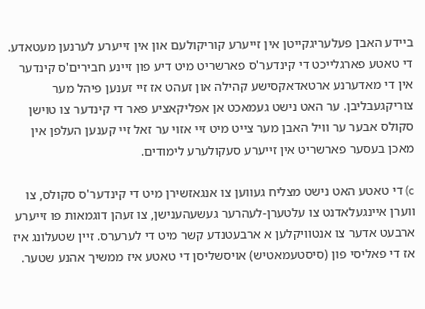ביידע האבן פעלעריגקייטן אין זייערע קוריקולעם און אין זייערע לערנען מעטאדע. די טאטע פארגלייכט די קינדער'ס פארשריט מיט דיע פון זיינע חבירים'ס קינדער אין די מאדערנע ארטאדאקסישע קהילה און זעהט אז זיי זענען פיהל מער צוריקגעבליבן. ער האט נישט געמאכט אן אפליקאציע פאר די קינדער צו טוישן סקולס אבער ער וויל האבן מער צייט מיט זיי אזוי ער זאל זיי קענען העלפן אין מאכן בעסער פארשריט אין זייערע סעקולערע לימודים.

c) די טאטע האט נישט מצליח געווען צו אנגאזשירן מיט די קינדער'ס סקולס, צו ווערן איינגעלאדנט צו עלטערן-לעהרער געשעהענישן, צו זעהן דוגמאות פו זייערע ארבעט אדער צו אנטוויקלען א ארבעטנדע קשר מיט די לערערס. זיין שטעלונג איז אז די פאליסי פון (סיסטעמאטיש) אויסשליסן די טאטע איז ממשיך אהנע שטער.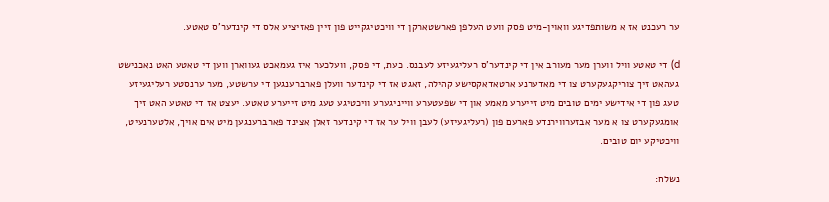ער רעכנט אז א משותפדיגע וואוין-מיט פסק וועט העלפן פארשטארקן די וויכטיגקייט פון זיין פאזיציע אלס די קינדער'ס טאטע.

d) די טאטע וויל ווערן מער מעורב אין די קינדער'ס רעליגעיזע לעבנס. כעת, די פסק, וועלכער איז געמאכט געווארן ווען די טאטע האט נאכנישט געהאט זיך צוריקגעקערט צו די מאדערנע ארטאדאקסישע קהילה, זאגט אז די קינדער וועלן פארברענגען די ערשטע, מער ערנסטע רעליגעיזע טעג פון די אידישע ימים טובים מיט זייערע מאמע און די שפעטערע ווייניגערע וויכטיגע טעג מיט זייערע טאטע. יעצט אז די טאטע האט זיך אומגעקערט צו א מער אבזערווירנדע פארעם פון (רעליגעיזע) לעבן וויל ער אז די קינדער זאלן אצינד פארברענגען מיט אים אויך, אלטערנעיט, וויכטיקע יום טובים.

נשלח: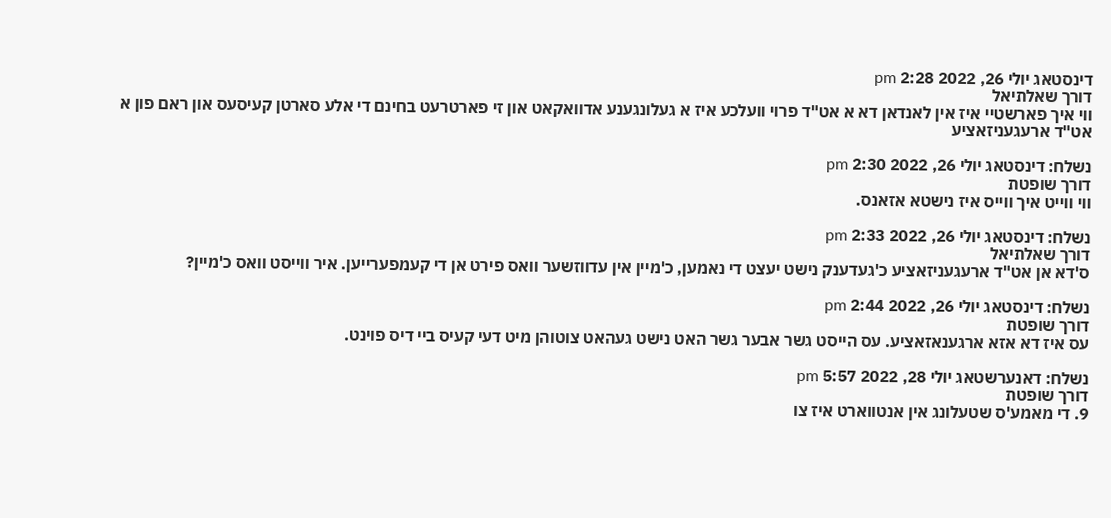דינסטאג יולי 26, 2022 2:28 pm
דורך שאלתיאל
ווי איך פארשטיי איז אין לאנדאן דא א אט"ד פרוי וועלכע איז א געלונגענע אדוואקאט און זי פארטרעט בחינם די אלע סארטן קעיסעס און ראם פון א אט"ד ארעגעניזאציע

נשלח: דינסטאג יולי 26, 2022 2:30 pm
דורך שופטת
ווי ווייט איך ווייס איז נישטא אזאנס.

נשלח: דינסטאג יולי 26, 2022 2:33 pm
דורך שאלתיאל
ס'דא אן אט"ד ארעגעניזאציע כ'געדענק נישט יעצט די נאמען, כ'מיין אין עדווזשער וואס פירט אן די קעמפערייען. איר ווייסט וואס כ'מיין?

נשלח: דינסטאג יולי 26, 2022 2:44 pm
דורך שופטת
עס איז דא אזא ארגענאזאציע. עס הייסט גשר אבער גשר האט נישט געהאט צוטוהן מיט דעי קעיס ביי דיס פוינט.

נשלח: דאנערשטאג יולי 28, 2022 5:57 pm
דורך שופטת
9. די מאמע'ס שטעלונג אין אנטווארט איז צו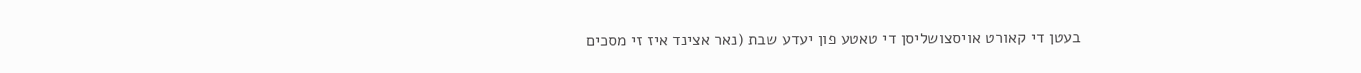בעטן די קאורט אויסצושליסן די טאטע פון יעדע שבת (נאר אצינד איז זי מסכים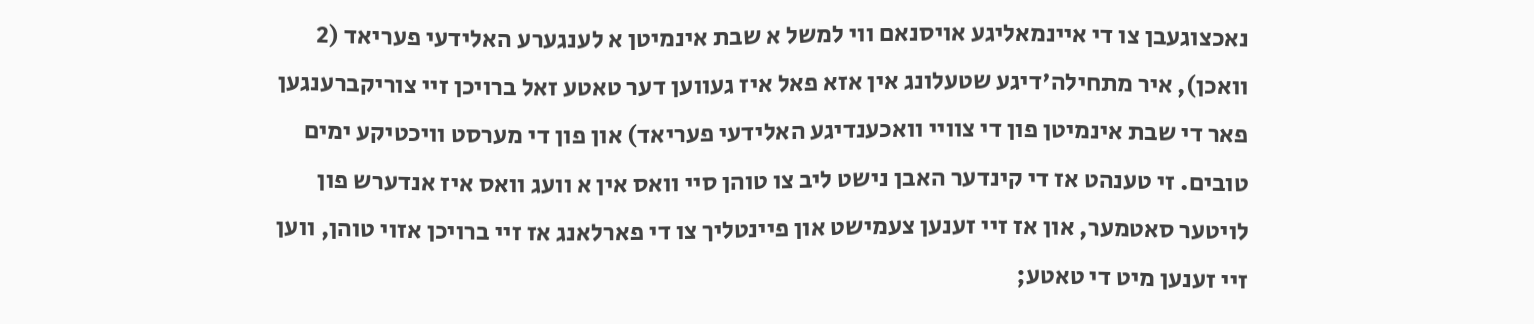נאכצוגעבן צו די איינמאליגע אויסנאם ווי למשל א שבת אינמיטן א לענגערע האלידעי פעריאד (2 וואכן), איר מתחילה'דיגע שטעלונג אין אזא פאל איז געווען דער טאטע זאל ברויכן זיי צוריקברענגען פאר די שבת אינמיטן פון די צוויי וואכענדיגע האלידעי פעריאד) און פון די מערסט וויכטיקע ימים טובים. זי טענהט אז די קינדער האבן נישט ליב צו טוהן סיי וואס אין א וועג וואס איז אנדערש פון לויטער סאטמער, און אז זיי זענען צעמישט און פיינטליך צו די פארלאנג אז זיי ברויכן אזוי טוהן, ווען זיי זענען מיט די טאטע;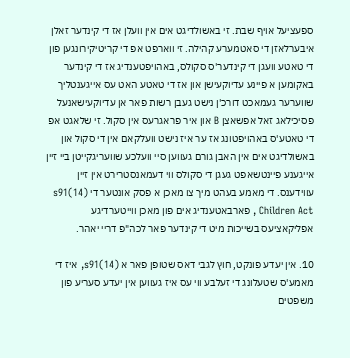ספעציעל אויף שבת. זי באשולדיגט אים אין וועלן אז די קינדער זאלן איבערלאזן די סאטמערע קהילה. זי ווארפט אפ די קריטיקירונגען פון די טאטע וועגן די קינדער'ס סקולס, באהויפטענדיג אז די קינדער באקומען א פיינע עדיוקעישן און אז די טאטע האט עס אייגענטליך שווערער געמאכט דורכ'ן נישט געבן רשות פאר אן עדיוקעישאנעל פסיכילאג זאל אפשאצן B און איר פראגרעס אין סקול. זי שלאגט אפ די טאטע'ס באהויפטונג אז ער איז נישט וועלקאם אין די סקול און באשולדיגט אים אין האבן גורם געווען סיי וועלכע שוועריגקייטן ביי זיין אייגענע פיינטשאפט געגן די סקולס ווי דעמאנסטרירט אין זיין עווידענס. די מאמע בעהט מיך צו מאכן א פסק אונטער די s91(14) Children Act , פארבאטענדיג אים פון מאכן ווייטערדיגע אפליקאציעס בשייכות מיט די קינדער פאר לכה"פ דריי יאהר.

10. אין יעדע פונקט, חוץ לגבי דאס שטופן פאר א s91(14), איז די מאמע'ס שטעלונג די זעלבע ווי עס איז געווען אין יעדע סעריע פון משפטים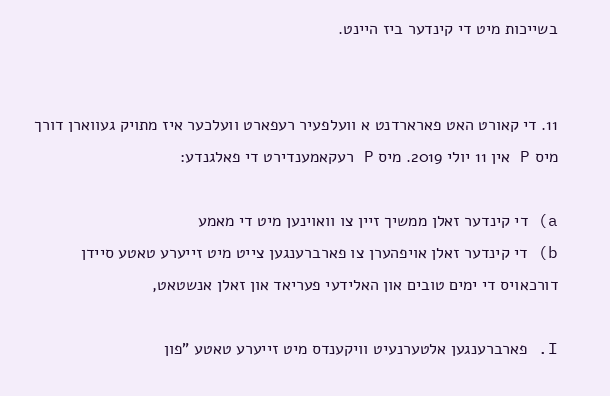בשייכות מיט די קינדער ביז היינט.


11. די קאורט האט פארארדנט א וועלפעיר רעפארט וועלכער איז מתויק געווארן דורך מיס P אין 11 יולי 2019. מיס P רעקאמענדירט די פאלגנדע:

a) די קינדער זאלן ממשיך זיין צו וואוינען מיט די מאמע
b) די קינדער זאלן אויפהערן צו פארברענגען צייט מיט זייערע טאטע סיידן דורכאויס די ימים טובים און האלידעי פעריאד און זאלן אנשטאט,

I. פארברענגען אלטערנעיט וויקענדס מיט זייערע טאטע "פון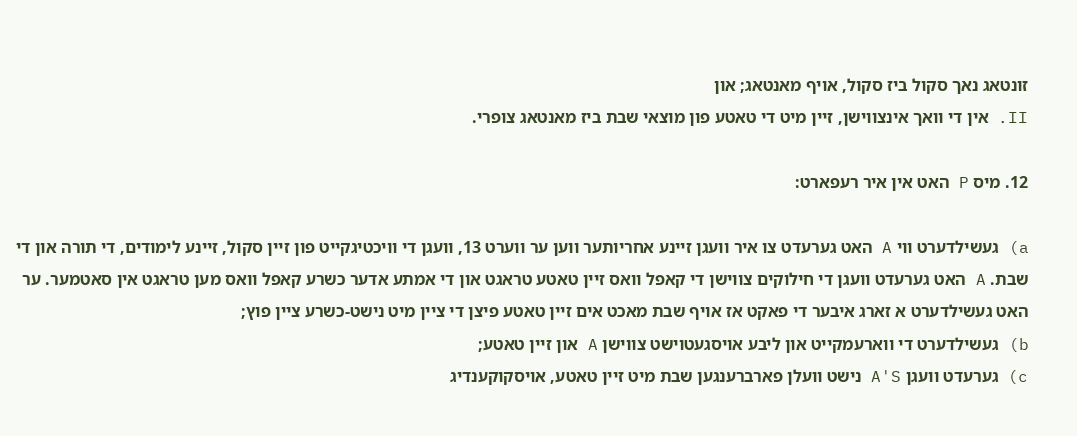זונטאג נאך סקול ביז סקול, אויף מאנטאג; און
II. אין די וואך אינצווישן, זיין מיט די טאטע פון מוצאי שבת ביז מאנטאג צופרי.

12. מיס P האט אין איר רעפארט:

a) געשילדערט ווי A האט גערעדט צו איר וועגן זיינע אחריותער ווען ער ווערט 13, וועגן די וויכטיגקייט פון זיין סקול, זיינע לימודים, די תורה און די שבת. A האט גערעדט וועגן די חילוקים צווישן די קאפל וואס זיין טאטע טראגט און די אמתע אדער כשרע קאפל וואס מען טראגט אין סאטמער. ער האט געשילדערט א זארג איבער די פאקט אז אויף שבת מאכט אים זיין טאטע פיצן די ציין מיט נישט-כשרע ציין פוץ;
b) געשילדערט די ווארעמקייט און ליבע אויסגעטוישט צווישן A און זיין טאטע;
c) גערעדט וועגן A'S נישט וועלן פארברענגען שבת מיט זיין טאטע, אויסקוקענדיג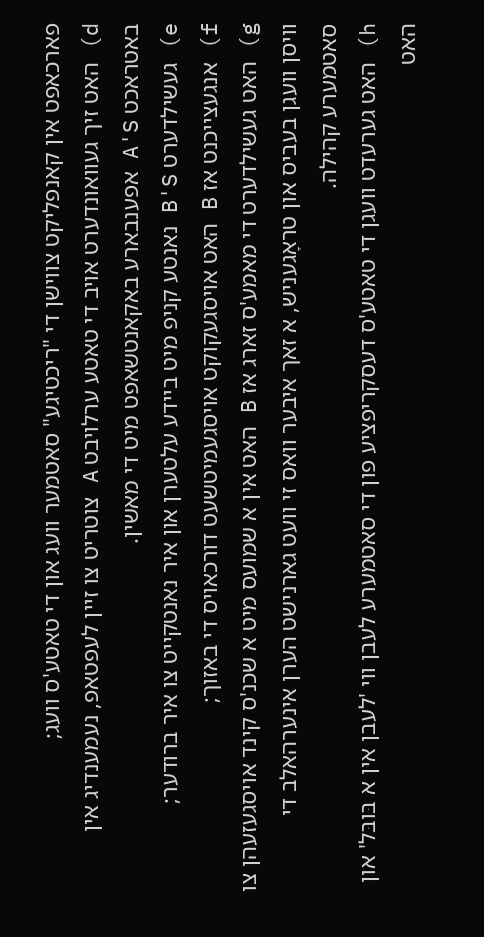פארכאפט אין קאנפליקט צווישן די "ריכטיגע" סאטמער וועג און די טאטע'ס וועג;
d) האט זיך געוואונדערט אויב די טאטע ערלויבט A צוטריט צו זיין לעפטאפ, נעמענדיג אין באטראכט A'S אפענבארע באקאנטשאפט מיט די מאשין.
e) געשילדערט B'S נאנטע קניפ מיט ביידע עלטערן און איר נאנטקייט צו איר ברודער;
f) אנגעצייכנט אז B האט אויסגעקוקט אויסגעמיטשעט דורכאויס די באזוך;
g) האט געשילדערט די מאמע'ס זארג אז B האט אין א שמועס מיט א שכנ'ס קינד אויסגעזעהן צו וויסן וועגן בעביס און טראָגעניש, א זאך איבער וואס זי וועט גארנישט הערן אינערהאלב די סאטמערע קהילה.
h) האט גערעדט וועגן די טאטע'ס דעסקריפציע פון די סאטמערע לעבן ווי 'לעבן אין א בּובּל' און האט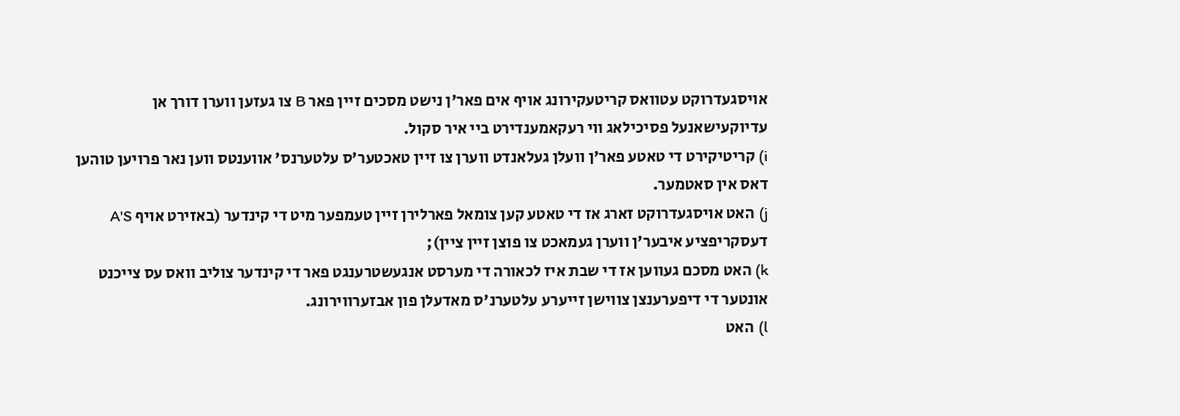אויסגעדרוקט עטוואס קריטעקירונג אויף אים פאר'ן נישט מסכים זיין פאר B צו געזען ווערן דורך אן עדיוקעישאנעל פסיכילאג ווי רעקאמענדירט ביי איר סקול.
i) קריטיקירט די טאטע פאר'ן וועלן געלאנדט ווערן צו זיין טאכטער'ס עלטערנס' אווענטס ווען נאר פרויען טוהען דאס אין סאטמער.
j) האט אויסגעדרוקט זארג אז די טאטע קען צומאל פארלירן זיין טעמפער מיט די קינדער (באזירט אויף A'S דעסקריפציע איבער'ן ווערן געמאכט צו פוצן זיין ציין);
k) האט מסכם געווען אז די שבת איז לכאורה די מערסט אנגעשטרענגט פאר די קינדער צוליב וואס עס צייכנט אונטער די דיפערענצן צווישן זייערע עלטערנ'ס מאדעלן פון אבזערווירונג.
l) האט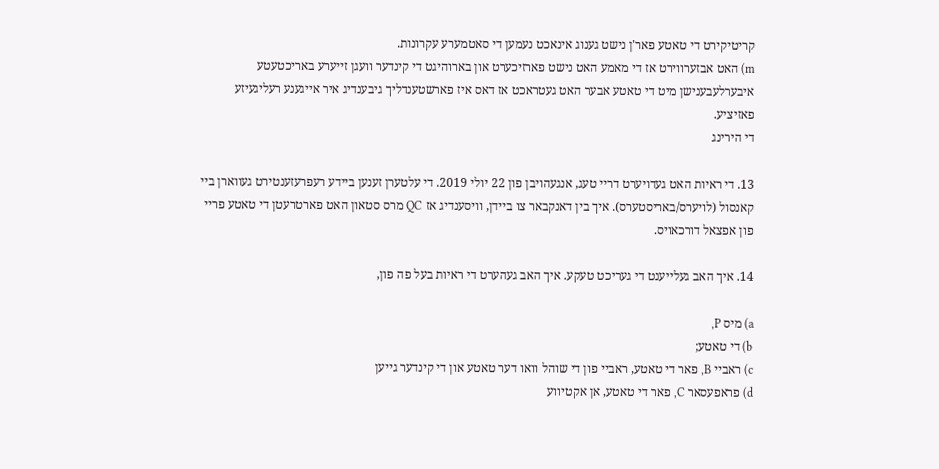קריטיקירט די טאטע פאר'ן נישט גענוג אינאכט נעמען די סאטמערע עקרונות.
m) האט אבזערווירט אז די מאמע האט נישט פארזיכערט און בארוהיגט די קינדער וועגן זייערע באריכטעטע איבערלעבענישן מיט די טאטע אבער האט געטראכט אז דאס איז פארשטענדליך גיבענדיג איר אייגענע רעליגעיזע פאזיציע.
די הירינג

13. די ראיות האט געדויערט דריי טעג, אנגעהויבן פון 22 יולי 2019. די עלטערן זענען ביידע רעפרעזענטירט געווארן ביי קאנסול (לויערס/באריסטערס). איך בין דאנקבאר צו ביידן, וויסענדיג אז QC מרס סטאון האט פארטרעטן די טאטע פריי פון אפצאל דורכאויס.

14. איך האב געלייענט די געריכט טעקע. איך האב געהערט די ראיות בעל פה פון,

a) מיס P,
b) די טאטע;
c) ראביי B, פאר די טאטע, ראביי פון די שוהל וואו דער טאטע און די קינדער גייען
d) פראפעסאר C, פאר די טאטע, אן אקטיווע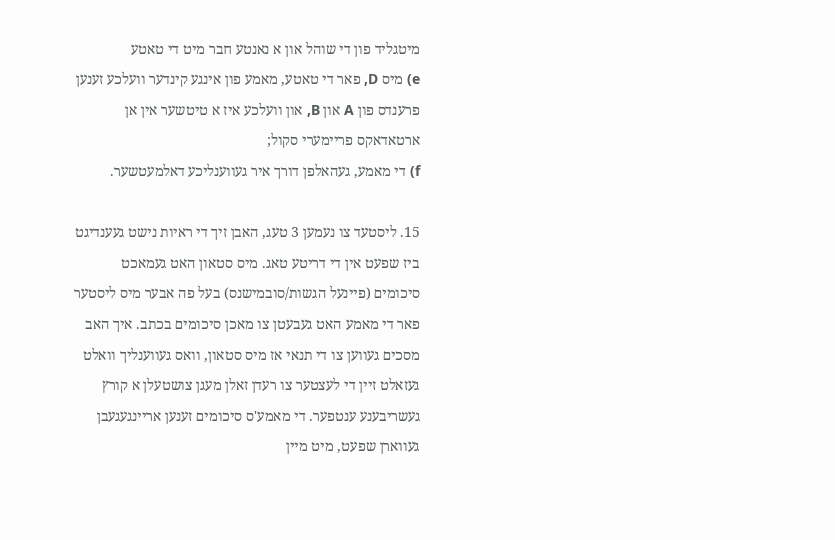מיטגליד פון די שוהל און א נאנטע חבר מיט די טאטע
e) מיס D, פאר די טאטע, מאמע פון אינגע קינדער וועלכע זענען פרענדס פון A און B, און וועלכע איז א טיטשער אין אן ארטאדאקס פריימערי סקול;
f) די מאמע, געהאלפן דורך איר געווענליכע דאלמעטשער.

15. ליסטעד צו נעמען 3 טעג, האבן זיך די ראיות נישט געענדיגט ביז שפעט אין די דריטע טאג. מיס סטאון האט געמאכט סיכומים (פיינעל הגשות/סובמישנס) בעל פה אבער מיס ליסטער פאר די מאמע האט געבעטן צו מאכן סיכומים בכתב. איך האב מסכים געווען צו די תנאי אז מיס סטאון, וואס געווענליך וואלט געזאלט זיין די לעצטער צו רעדן זאלן מעגן צושטעלן א קורץ געשריבענע ענטפער. די מאמע'ס סיכומים זענען אריינגעגעבן געווארן שפעט, מיט מיין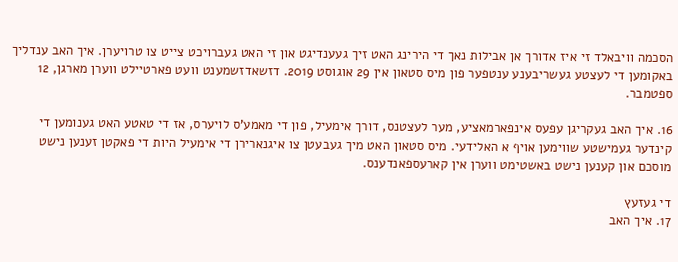הסכמה וויבאלד זי איז אדורך אן אבילות נאך די הירינג האט זיך געענדיגט און זי האט געברויכט צייט צו טרויערן. איך האב ענדליך באקומען די לעצטע געשריבענע ענטפער פון מיס סטאון אין 29 אוגוסט 2019. דזשאדזשמענט וועט פארטיילט ווערן מארגן, 12 ספטמבר.

16. איך האב געקריגן עפעס אינפארמאציע, מער לעצטנס, דורך אימעיל, פון די מאמע'ס לויערס, אז די טאטע האט גענומען די קינדער געמישטע שווימען אויף א האלידעי. מיס סטאון האט מיך געבעטן צו איגנארירן די אימעיל היות די פאקטן זענען נישט מוסכם און קענען נישט באשטימט ווערן אין קארעספאנדענס.

די געזעץ
17. איך האב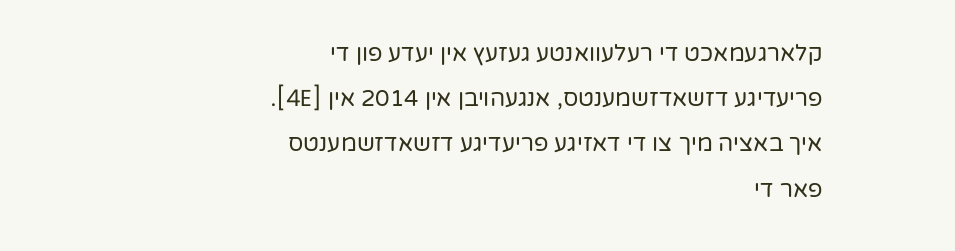קלארגעמאכט די רעלעוואנטע געזעץ אין יעדע פון די פריעדיגע דזשאדזשמענטס, אנגעהויבן אין 2014 אין [4E]. איך באציה מיך צו די דאזיגע פריעדיגע דזשאדזשמענטס פאר די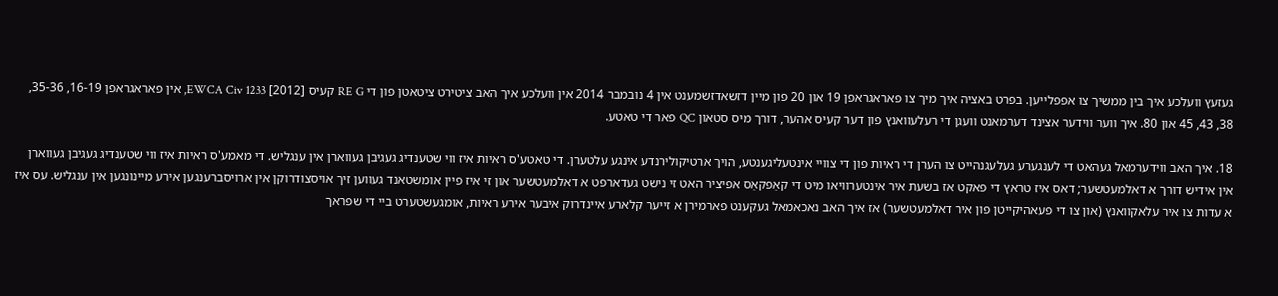געזעץ וועלכע איך בין ממשיך צו אפפלייען. בפרט באציה איך מיך צו פאראגראפן 19 און 20 פון מיין דזשאדזשמענט אין 4 נובמבר 2014 אין וועלכע איך האב ציטירט ציטאטן פון די RE G קעיס [2012] EWCA Civ 1233, אין פאראגראפן 16-19, 35-36, 38, 43, 45 און 80. איך ווער ווידער אצינד דערמאנט וועגן די רעלעוואנץ פון דער קעיס אהער, דורך מיס סטאון QC פאר די טאטע.

18. איך האב ווידערמאל געהאט די לענגערע געלעגנהייט צו הערן די ראיות פון די צוויי אינטעליגענטע, הויך ארטיקולירנדע אינגע עלטערן. די טאטע'ס ראיות איז ווי שטענדיג געגיבן געווארן אין ענגליש. די מאמע'ס ראיות איז ווי שטענדיג געגיבן געווארן אין אידיש דורך א דאלמעטשער; דאס איז טראץ די פאקט אז בשעת איר אינטערוויאו מיט די קאַפקאַס אפיציר האט זי נישט געדארפט א דאלמעטשער און זי איז פיין אומשטאנד געווען זיך אויסצודרוקן אין ארויסברענגען אירע מיינונגען אין ענגליש. עס איז א עדות צו איר עלאקוואנץ (און צו די פעאהיקייטן פון איר דאלמעטשער) אז איך האב נאכאמאל געקענט פארמירן א זייער קלארע איינדרוק איבער אירע ראיות, אומגעשטערט ביי די שפראך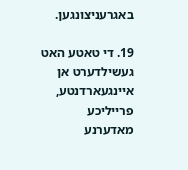באגרעניצונגען.

19. די טאטע האט געשילדערט אן איינגעארדנטע, פרייליכע מאדערנע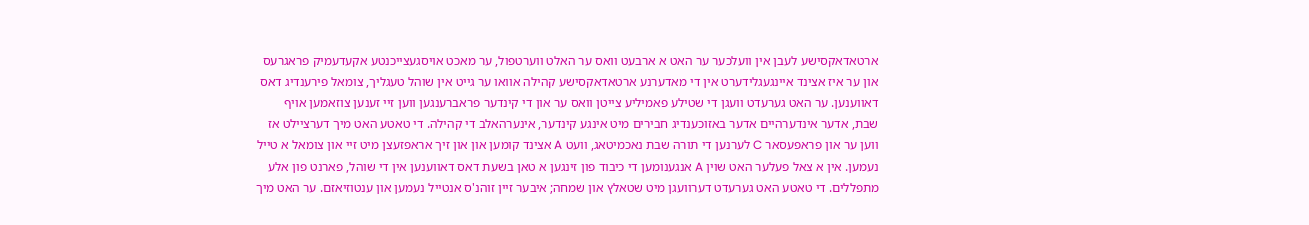ארטאדאקסישע לעבן אין וועלכער ער האט א ארבעט וואס ער האלט ווערטפול, ער מאכט אויסגעצייכנטע אקעדעמיק פראגרעס און ער איז אצינד איינגעגלידערט אין די מאדערנע ארטאדאקסישע קהילה אוואו ער גייט אין שוהל טעגליך, צומאל פירענדיג דאס דאווענען. ער האט גערעדט וועגן די שטילע פאמיליע צייטן וואס ער און די קינדער פראברענגען ווען זיי זענען צוזאמען אויף שבת, אדער אינדערהיים אדער באזוכענדיג חבירים מיט אינגע קינדער, אינערהאלב די קהילה. די טאטע האט מיך דערציילט אז ווען ער און פראפעסאר C לערנען די תורה שבת נאכמיטאג, וועט A אצינד קומען און און זיך אראפזעצן מיט זיי און צומאל א טייל נעמען. אין א צאל פעלער האט שוין A אנגענומען די כיבוד פון זינגען א טאן בשעת דאס דאווענען אין די שוהל, פארנט פון אלע מתפללים. די טאטע האט גערעדט דערוועגן מיט שטאלץ און שמחה; איבער זיין זוהנ'ס אנטייל נעמען און ענטוזיאזם. ער האט מיך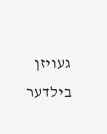געויזן בילדער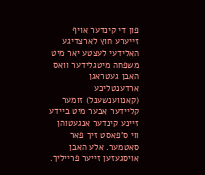פון די קינדער אויף זייערע חוץ לארצדיגע האלידעי לעצטע יאר מיט משפחה מיטגלידער וואס האבן געטראגן ארדענטליכע (קאנווענשענל) זומער קליידער אבער מיט ביידע זיינע קינדער אנגעטוהן ווי ס'פאסט זיך פאר סאטמער. אלע האבן אויסגעזען זייער פרייליך.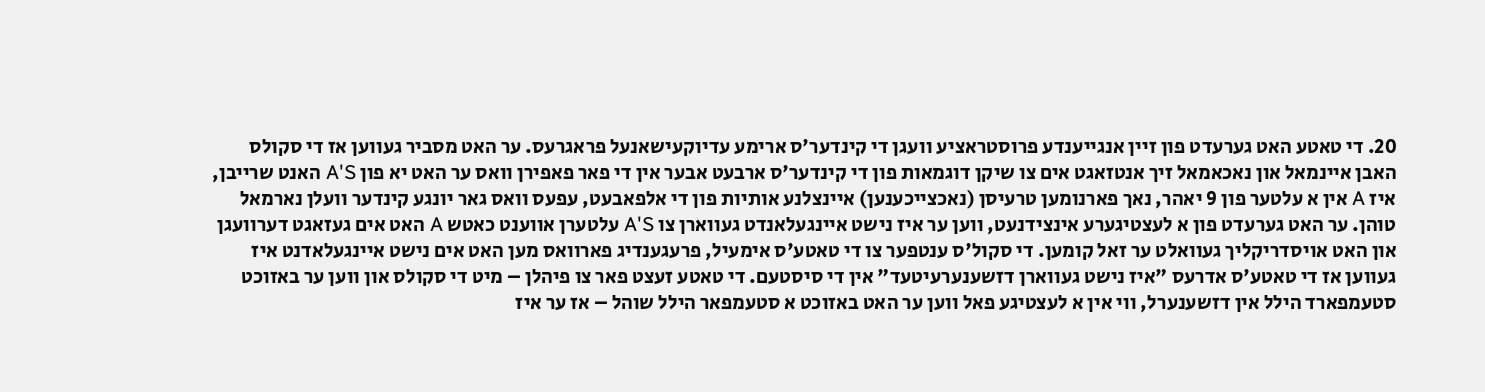20. די טאטע האט גערעדט פון זיין אנגייענדע פרוסטראציע וועגן די קינדער'ס ארימע עדיוקעישאנעל פראגרעס. ער האט מסביר געווען אז די סקולס האבן איינמאל און נאכאמאל זיך אנטזאגט אים צו שיקן דוגמאות פון די קינדער'ס ארבעט אבער אין די פאר פאפירן וואס ער האט יא פון A'S האנט שרייבן, איז A אין א עלטער פון 9 יאהר, נאך פארנומען טרעיסן (נאכצייכענען) איינצלנע אותיות פון די אלפאבעט, עפעס וואס גאר יונגע קינדער וועלן נארמאל טוהן. ער האט גערעדט פון א לעצטיגערע אינצידנעט, ווען ער איז נישט איינגעלאנדט געווארן צו A'S עלטערן אווענט כאטש A האט אים געזאגט דערוועגן און האט אויסדריקליך געוואלט ער זאל קומען. די סקול'ס ענטפער צו די טאטע'ס אימעיל, פרעגענדיג פארוואס מען האט אים נישט איינגעלאדנט איז געווען אז די טאטע'ס אדרעס "איז נישט געווארן דזשענערעיטעד" אין די סיסטעם. די טאטע זעצט פאר צו פיהלן – מיט די סקולס און ווען ער באזוכט סטעמפארד הילל אין דזשענערל, ווי אין א לעצטיגע פאל ווען ער האט באזוכט א סטעמפאר הילל שוהל – אז ער איז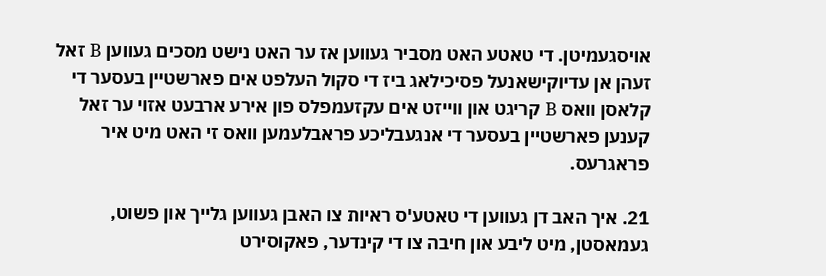אויסגעמיטן. די טאטע האט מסביר געווען אז ער האט נישט מסכים געווען B זאל זעהן אן עדיוקישאנעל פסיכילאג ביז די סקול העלפט אים פארשטיין בעסער די קלאסן וואס B קריגט און ווייזט אים עקזעמפלס פון אירע ארבעט אזוי ער זאל קענען פארשטיין בעסער די אנגעבליכע פראבלעמען וואס זי האט מיט איר פראגרעס.

21. איך האב דן געווען די טאטע'ס ראיות צו האבן געווען גלייך און פשוט, געמאסטן, מיט ליבע און חיבה צו די קינדער, פאקוסירט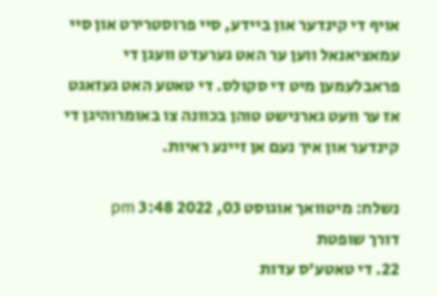אויף די קינדער און ביידע, סיי פרוסטרירט און סיי עמאציאנאל ווען ער האט גערעדט וועגן די פראבלעמען מיט די סקולס. די טאטע האט געזאגט אז ער וועט גארנישט טוהן בכוונה צו באומרוהיגן די קינדער און איך נעם אן זיינע ראיות.

נשלח: מיטוואך אוגוסט 03, 2022 3:48 pm
דורך שופטת
22. די טאטע'ס עדות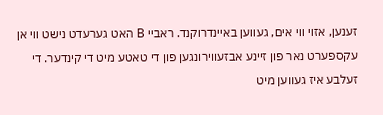זענען, אזוי ווי אים, געווען באיינדרוקנד. ראביי B האט גערעדט נישט ווי אן עקספערט נאר פון זיינע אבזעווירונגען פון די טאטע מיט די קינדער. די זעלבע איז געווען מיט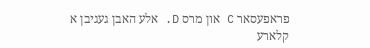פראפעסאר C און מרס D. אלע האבן געגיבן א קלארע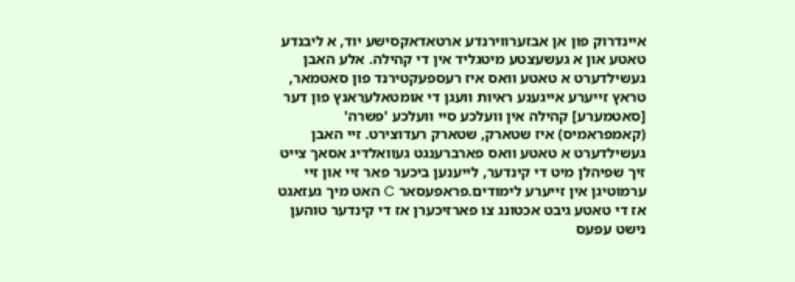איינדרוק פון אן אבזערווירנדע ארטאדאקסישע יוד, א ליבנדע טאטע און א געשעצטע מיטגליד אין די קהילה. אלע האבן געשילדערט א טאטע וואס איז רעספעקטירנד פון סאטמאר, טראץ זייערע אייגענע ראיות וועגן די אומטאלעראנץ פון דער [סאטמערע] קהילה אין וועלכע סיי וועלכע 'פשרה' (קאמפראמיס) איז שטארק, שטארק רעדוצירט. זיי האבן געשילדערט א טאטע וואס פארברענגט געוואלדיג אסאך צייט זיך שפיהלן מיט די קינדער, לייענען ביכער פאר זיי און זיי ערמוטיגן אין זייערע לימודים.פראפעסאר C האט מיך געזאגט אז די טאטע גיבט אכטונג צו פארזיכערן אז די קינדער טוהען נישט עפעס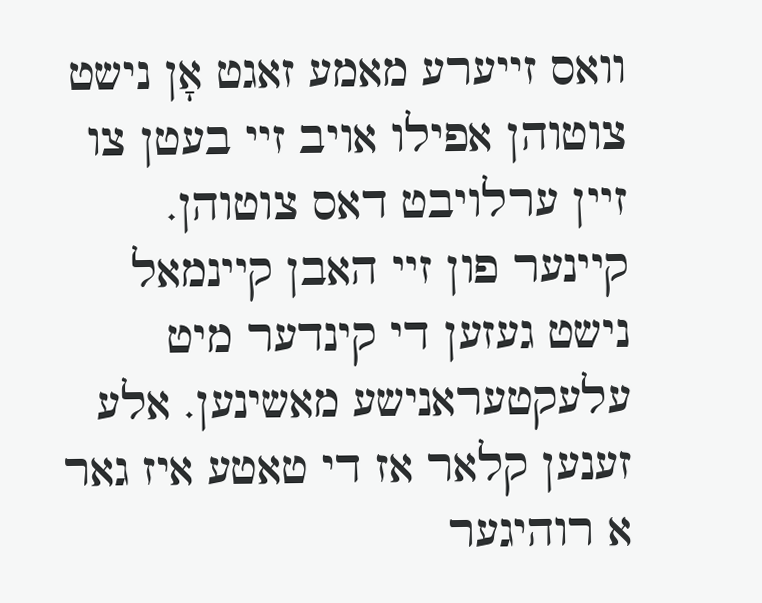וואס זייערע מאמע זאגט אָן נישט צוטוהן אפילו אויב זיי בעטן צו זיין ערלויבט דאס צוטוהן. קיינער פון זיי האבן קיינמאל נישט געזען די קינדער מיט עלעקטעראנישע מאשינען. אלע זענען קלאר אז די טאטע איז גאר א רוהיגער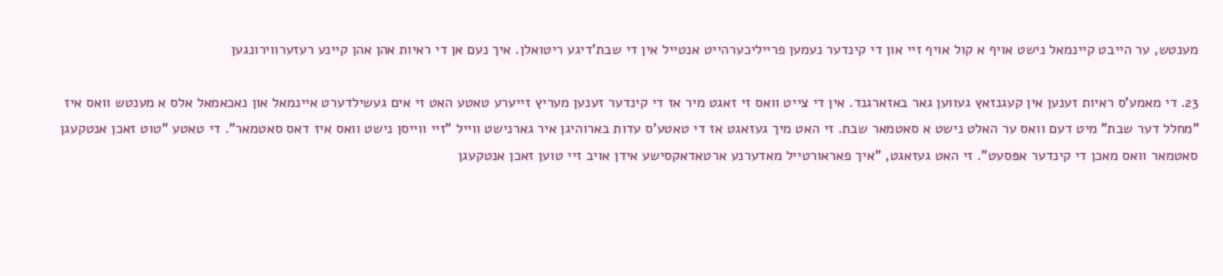מענטש, ער הייבט קיינמאל נישט אויף א קול אויף זיי און די קינדער נעמען פרייליכערהייט אנטייל אין די שבת'דיגע ריטואלן. איך נעם אּן די ראיות אהן אהן קיינע רעזערווירונגען

23. די מאמע'ס ראיות זענען אין קעגנזאץ געווען גאר באזארגנד. אין די צייט וואס זי זאגט מיר אז די קינדער זענען מעריץ זייערע טאטע האט זי אים געשילדערט איינמאל און נאכאמאל אלס א מענטש וואס איז "מחלל דער שבת" מיט דעם וואס ער האלט נישט א סאטמאר שבת. זי האט מיך געזאגט אז די טאטע'ס עדות בארוהיגן איר גארנישט ווייל "זיי ווייסן נישט וואס איז דאס סאטמאר". די טאטע "טוט זאכן אנטקעגן סאטמאר וואס מאכן די קינדער אפּסעט". זי האט געזאגט, "איך פאראורטייל מאדערנע ארטאדאקסישע אידן אויב זיי טוען זאכן אנטקעגן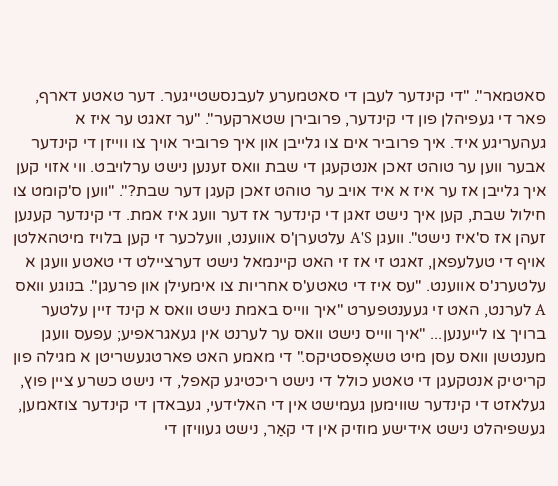סאטמאר". "די קינדער לעבן די סאטמערע לעבנסשטייגער. דער טאטע דארף, פאר די געפיהלן פון די קינדער, פרובירן שטארקער". "ער זאגט ער איז א געהעריגע איד. איך פרוביר אים צו גלייבן און איך פרוביר אויך צו ווייזן די קינדער אבער ווען ער טוהט זאכן אנטקעגן די שבת וואס זענען נישט ערלויבט. ווי אזוי קען איך גלייבן אז ער איז א איד אויב ער טוהט זאכן קעגן דער שבת?". "ווען ס'קומט צו חילול שבת, קען איך נישט זאגן די קינדער אז דער וועג איז אמת. די קינדער קענען זעהן אז ס'איז נישט". וועגן A'S עלטערן'ס אווענט, וועלכער זי קען בלויז מיטהאלטן אויף די טעלעפאן, זאגט זי אז זי האט קיינמאל נישט דערציילט די טאטע וועגן א עלטערנ'ס אווענט. "עס איז די טאטע'ס אחריות צו אימעילן און פרעגן". בנוגע וואס A לערנט, האט זי געענטפערט "איך ווייס באמת נישט וואס א קינד זיין עלטער ברויך צו לייענען... "איך ווייס נישט וואס ער לערנט אין געאגראפיע; עפעס וועגן מענטשן וואס עסן מיט טשאָפסטיקס." די מאמע האט פארטגעשריטן א מגילה פון קריטיק אנטקעגן די טאטע כולל די נישט ריכטיגע קאפל, די נישט כשרע ציין פוץ, געלאזט די קינדער שווימען געמישט אין די האלידעי, געבאדן די קינדער צוזאמען, געשפיהלט נישט אידישע מוזיק אין די קאַר, נישט געוויזן די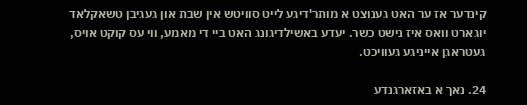קינדער אז ער האט גענוצט א מותר'דיגע לייט סוויטש אין שבת און געגיבן טשאקלאד יוגארט וואס איז נישט כשר. יעדע באשילדיגונג האט ביי די מאמע, ווי עס קוקט אויס, געטראגן אייניגע געוויכט.

24. נאך א באזארגנדע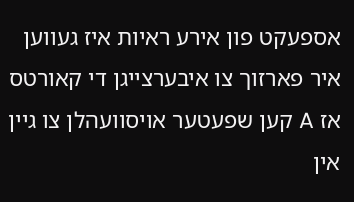אספעקט פון אירע ראיות איז געווען איר פארזוך צו איבערצייגן די קאורטס אז A קען שפעטער אויסוועהלן צו גיין אין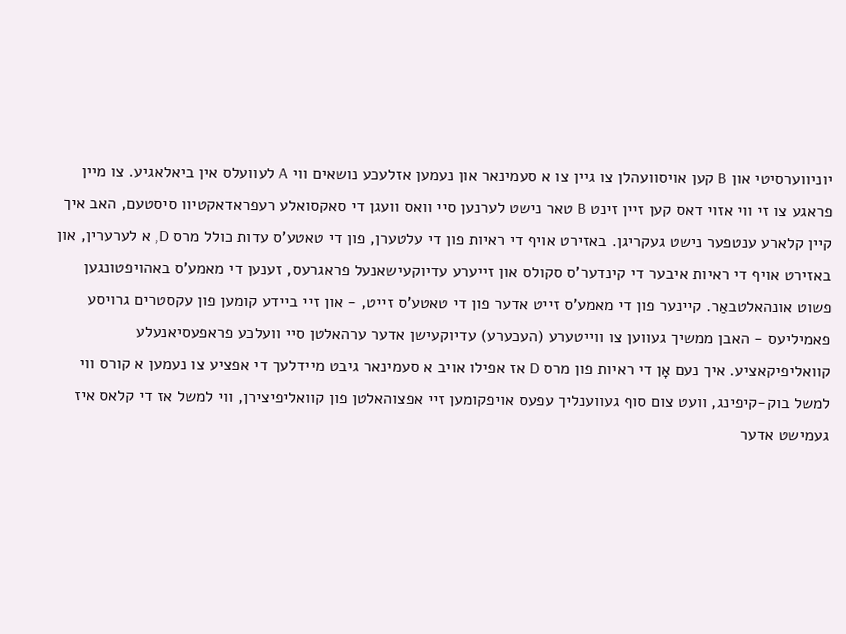יוניווערסיטי און B קען אויסוועהלן צו גיין צו א סעמינאר און נעמען אזלעכע נושאים ווי A לעוועלס אין ביאלאגיע. צו מיין פראגע צו זי ווי אזוי דאס קען זיין זינט B טאר נישט לערנען סיי וואס וועגן די סאקסואלע רעפראדאקטיוו סיסטעם, האב איך קיין קלארע ענטפער נישט געקריגן. באזירט אויף די ראיות פון די עלטערן, פון די טאטע'ס עדות כולל מרס D, א לערערין, און באזירט אויף די ראיות איבער די קינדער'ס סקולס און זייערע עדיוקעישאנעל פראגרעס, זענען די מאמע'ס באהויפטונגען פשוט אונהאלטבאַר. קיינער פון די מאמע'ס זייט אדער פון די טאטע'ס זייט, - און זיי ביידע קומען פון עקסטרים גרויסע פאמיליעס - האבן ממשיך געווען צו ווייטערע (העכערע) עדיוקעישן אדער ערהאלטן סיי וועלכע פראפעסיאנעלע קוואליפיקאציע. איך נעם אָן די ראיות פון מרס D אז אפילו אויב א סעמינאר גיבט מיידלעך די אפציע צו נעמען א קורס ווי למשל בוק-קיפינג, וועט צום סוף געווענליך עפעס אויפקומען זיי אפצוהאלטן פון קוואליפיצירן, ווי למשל אז די קלאס איז געמישט אדער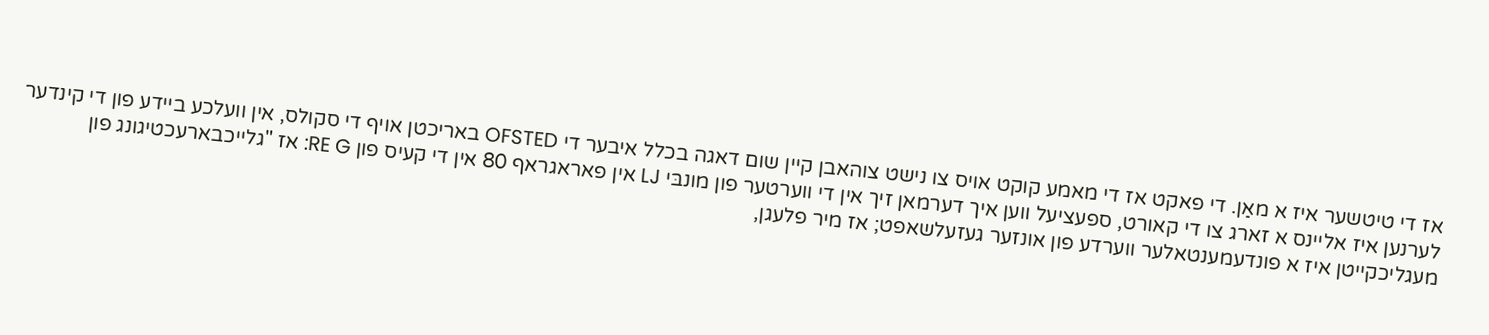אז די טיטשער איז א מאַן. די פאקט אז די מאמע קוקט אויס צו נישט צוהאבן קיין שום דאגה בכלל איבער די OFSTED באריכטן אויף די סקולס, אין וועלכע ביידע פון די קינדער לערנען איז אליינס א זארג צו די קאורט, ספעציעל ווען איך דערמאן זיך אין די ווערטער פון מונבּי LJ אין פאראגראף 80 אין די קעיס פון RE G: אז "גלייכבארעכטיגונג פון מעגליכקייטן איז א פונדעמענטאלער ווערדע פון אונזער געזעלשאפט; אז מיר פלעגן,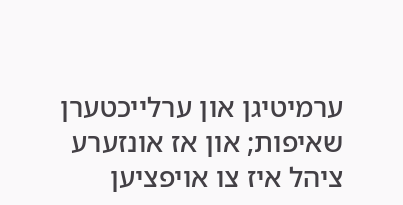ערמיטיגן און ערלייכטערן שאיפות; און אז אונזערע ציהל איז צו אויפציען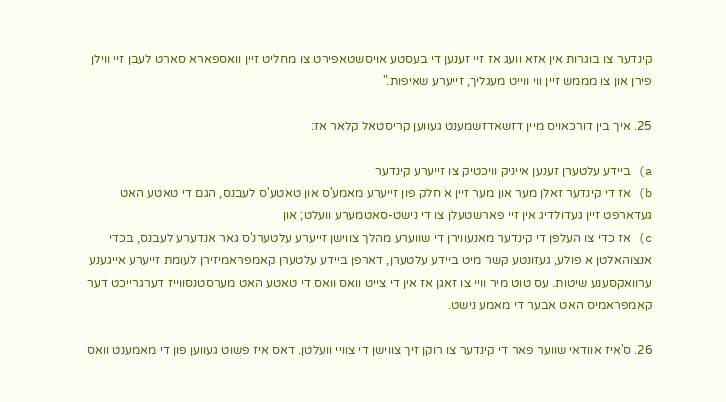קינדער צו בוגרות אין אזא וועג אז זיי זענען די בעסטע אויסשטאפירט צו מחליט זיין וואספארא סארט לעבן זיי ווילן פירן און צו מממש זיין ווי ווייט מעגליך, זייערע שאיפות."

25. איך בין דורכאויס מיין דזשאדזשמענט געווען קריסטאל קלאר אז:

a) ביידע עלטערן זענען אייניק וויכטיק צו זייערע קינדער
b) אז די קינדער זאלן מער און מער זיין א חלק פון זייערע מאמע'ס און טאטע'ס לעבנס, הגם די טאטע האט געדארפט זיין געדולדיג אין זיי פארשטעלן צו די נישט-סאטמערע וועלט; און
c) אז כדי צו העלפן די קינדער מאנעווירן די שווערע מהלך צווישן זייערע עלטערנ'ס גאר אנדערע לעבנס, בכדי אנצוהאלטן א פולע, געזונטע קשר מיט ביידע עלטערן, דארפן ביידע עלטערן קאמפראמיזירן לעומת זייערע אייגענע ערוואקסענע שיטות. עס טוט מיר וויי צו זאגן אז אין די צייט וואס וואס די טאטע האט מערסטנסווייז דערגרייכט דער קאמפראמיס האט אבער די מאמע נישט.

26. ס'איז אוודאי שווער פאר די קינדער צו רוקן זיך צווישן די צוויי וועלטן. דאס איז פשוט געווען פון די מאמענט וואס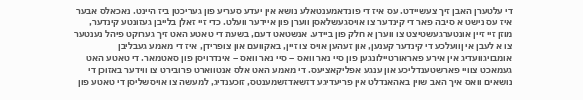די עלטערן האבן זיך צעשיידט. עס איז די פונדאמענטאלע נושא אין יעדע סעריע פון געריכטן ביז היינט. נאכאלס אבער איז עס נישט א סיבה פאר די קינדער צו אויסגעשלאסן ווערן פון איידער וועלט. כדי זיי זאלן בלייבן געזונטע קינדער, מוזן זיי זיין אונטערגעשטיצט צו ווערן א חלק פון ביידע. אנשטאט דעם, בשעת די טאטע האט זיך גערוקט פיהל נענטער צו א לעבן אי ןוועלכע די קינדער קענען, און זעהען אויס צו זיין, באקוועם און צופרידן, איז די מאמע געבליבן אומבויגוועדיג אין אירע פאראורטיילונגען פון סיי נאר וואס – סיי נאר וואס – אינדרויסן פון סאטמאר. די טאטע האט געמאכט צוויי פארשטענדליכע און ענגע אפליקאציעס. די מאמע האט אלס אנטווארט פרובירט צו ווידער באזוכן די נושאים וואס איך האב שוין באהאנדלט אין פריעדיגע דזשאדזשמענטס, זוכענדיג, למעשה צו אויסשליסן די טאטע פון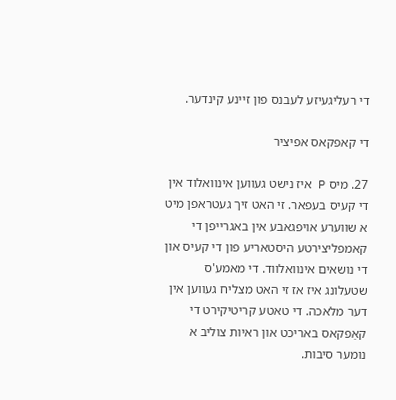די רעליגעיזע לעבנס פון זיינע קינדער.

די קאפקאס אפיציר

27. מיס P איז נישט געווען אינוואלוד אין די קעיס בעפאר. זי האט זיך געטראפן מיט א שווערע אויפגאבע אין באגרייפן די קאמפליצירטע היסטאריע פון די קעיס און די נושאים אינוואלווד. די מאמע'ס שטעלונג איז אז זי האט מצליח געווען אין דער מלאכה. די טאטע קריטיקירט די קאַפקאס באריכט און ראיות צוליב א נומער סיבות.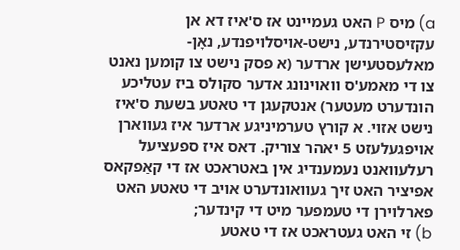a) מיס P האט געמיינט אז ס'איז דא אן עקזיסטירנדע, נישט-אויסלויפנדע, נאָן-מאלעסטעישן ארדער (א פסק נישט צו קומען נאנט צו די מאמע'ס וואוינונג אדער סקולס ביז עטליכע הונדערט מעטער) אנטקעגן די טאטע בשעת ס'איז נישט אזוי. א קורץ טערמיניגע ארדער איז געווארן אויפגעלעזט 5 יאהר צוריק. דאס איז ספעציעל רעלעוואנט נעמענדיג אין באטראכט אז די קאַפקאס אפיציר האט זיך געוואונדערט אויב די טאטע האט פארלוירן די טעמפער מיט די קינדער;
b) זי האט געטראכט אז די טאטע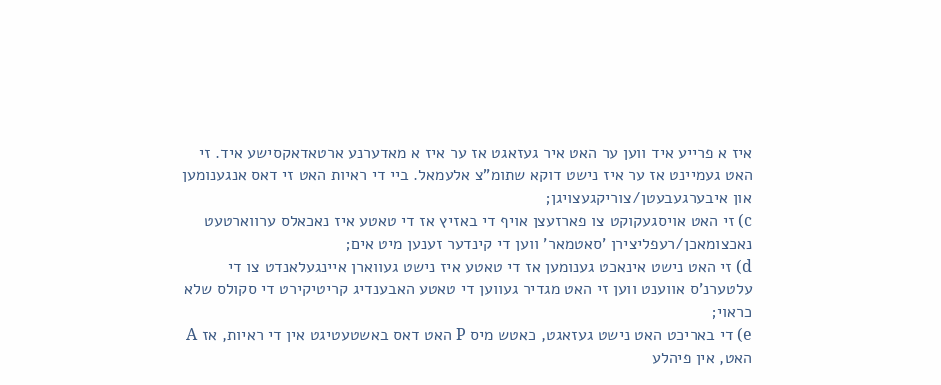איז א פרייע איד ווען ער האט איר געזאגט אז ער איז א מאדערנע ארטאדאקסישע איד. זי האט געמיינט אז ער איז נישט דוקא שתומ"צ אלעמאל. ביי די ראיות האט זי דאס אנגענומען און איבערגעבעטן/צוריקגעצויגן;
c) זי האט אויסגעקוקט צו פארזעצן אויף די באזיץ אז די טאטע איז נאכאלס ערווארטעט נאכצומאכן/רעפליצירן 'סאטמאר' ווען די קינדער זענען מיט אים;
d) זי האט נישט אינאכט גענומען אז די טאטע איז נישט געווארן איינגעלאנדט צו די עלטערנ'ס אווענט ווען זי האט מגדיר געווען די טאטע האבענדיג קריטיקירט די סקולס שלא כראוי;
e) די באריכט האט נישט געזאגט, כאטש מיס P האט דאס באשטעטיגט אין די ראיות, אז A האט, אין פיהלע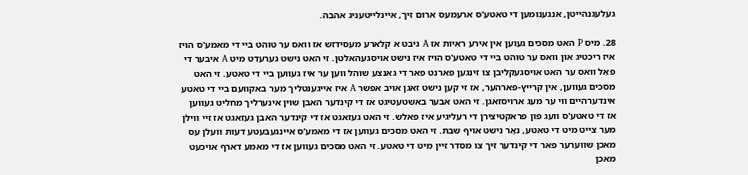געלעגנהייטן, אנגענומען די טאטע'ס ארעמעס ארום זיך, איינלייטעניג אהבה.

28. מיס P האט מסכים געוען אין אירע ראיות אז A גיבט א קלארע מעסידזש אז וואס ער טוהט ביי די מאמע'ס הויז איז ריכטיג און וואס ער טוהט ביי די טאטע'ס הויז איז נישט אויסגעהאלטן. זי האט נישט גערעדט מיט A איבער די פאַל וואס ער האט אויסגעקליבן צו זינגען פארנט פאר די גאנצע שוהל ווען ער איז געווען ביי די טאטע. זי האט מסכים געווען, אין קרייץ-פארהער, אז זי קען נישט זאגן אויב אפשר A איז אייגענטליך מער באקוועם ביי די טאטע אינדערהיים ווי ער מעג ארויסזאגן. זי האט אבער באשטעטיגט אז די קינדער האבן שוין אינערליך מחליט געווען אז די טאטע'ס וועג פון פראקטיצירן די רעליגיע איז פאלש. זי האט געזאגט אז די קינדער האבן געזאגט אז זיי ווילן מער צייט מיט די טאטע, נאָר נישט אויף שבת. זי האט מסכים געווען אז די מאמע'ס איינגעבּעטע דעות וועלן עס מאכן שווערער פאר די קינדער זיך צו מסדר זיין מיט די טאטע. זי האט מסכים געווען אז די מאמע דארף אויכעט מאכן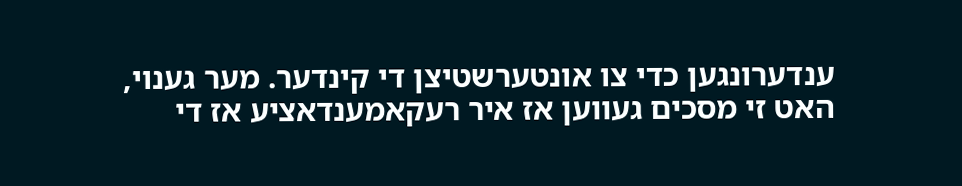ענדערונגען כדי צו אונטערשטיצן די קינדער. מער גענוי, האט זי מסכים געווען אז איר רעקאמענדאציע אז די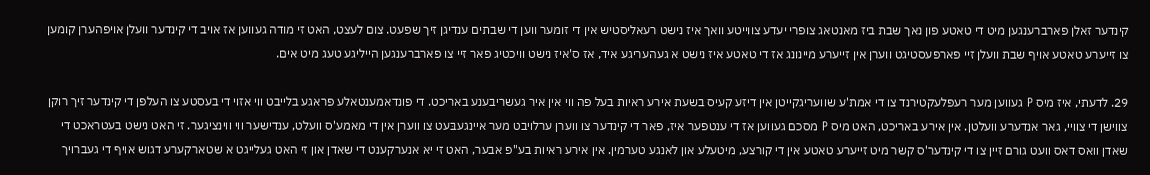קינדער זאלן פארברענגען מיט די טאטע פון נאך שבת ביז מאנטאג צופרי יעדע צווייטע וואך איז נישט רעאליסטיש אין די זומער ווען די שבתים ענדיגן זיך שפעט. צום לעצט, האט זי מודה געווען אז אויב די קינדער וועלן אויפהערן קומען צו זייערע טאטע אויף שבת וועלן זיי פארפעסטיגט ווערן אין זייערע מיינונג אז די טאטע איז נישט א געהעריגע איד, אז ס'איז נישט וויכטיג פאר זיי צו פארברענגען הייליגע טעג מיט אים.

29. לדעתי, איז מיס P געווען מער רעפלעקטירנד צו די אמת'ע שוועריגקייטן אין דיזע קעיס בשעת אירע ראיות בעל פה ווי אין איר געשריבענע באריכט. די פונדאמענטאלע פראגע בלייבט ווי אזוי די בעסטע צו העלפן די קינדער זיך רוקן צווישן די צוויי, גאר אנדערע וועלטן. אין אירע באריכט, האט מיס P מסכם געווען אז די ענטפער איז, פאר די קינדער צו ווערן ערלויבט מער איינגעבּעט צו ווערן אין די מאמע'ס וועלט, ענדישער ווי ווינציגער. זי האט נישט בעטראכט די שאדן וואס דאס וועט גורם זיין צו די קינדער'ס קשר מיט זייערע טאטע אין די קורצע, מיטעלע און לאנגע טערמין. אין אירע ראיות בע"פ אבער, האט זי יא אנערקענט די שאדן און זי האט געלייגט א שטארקערע דגוש אויף די געברויך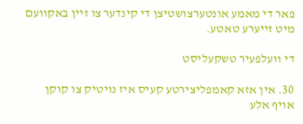פאר די מאמע אונטערצושטיצן די קינדער צו זיין באקוועם מיט זייערע טאטע.

די וועלפעיר טשקעליסט

30. אין אזא קאמפליצירטע קעיס איז נויטיק צו קוקן אויף אלע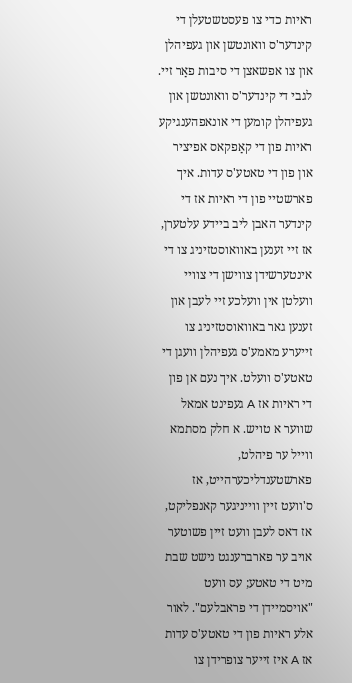ראיות כדי צו פעסטשטעלן די קינדער'ס וואונטשן און געפיהלן און צו אפשאצן די סיבות פאַר זיי. לגבי די קינדער'ס וואונטשן און געפיהלן קומען די אונאפהענגיקע ראיות פון די קאַפקאס אפיציר און פון די טאטע'ס עדות. איך פארשטיי פון די ראיות אז די קינדער האבן ליב ביידע עלטערן, אז זיי זענען באוואוסטזיניג צו די אינטערשידן צווישן די צוויי וועלטן אין וועלכע זיי לעבן און זענען גאר באוואוסטזיניג צו זייערע מאמע'ס געפיהלן וועגן די טאטע'ס וועלט. איך נעם אן פון די ראיות אז A געפינט אמאל שווער א טויש. א חלק מסתמא ווייל ער פיהלט, פארשטענדליכערהייט, אז ס'וועט זיין ווייניגער קאנפליקט, אז דאס לעבן וועט זיין פשוטער אויב ער פארברענגט נישט שבת מיט די טאטע; עס וועט "אויסמיידן די פראבלעם". לאור אלע ראיות פון די טאטע'ס עדות אז A איז זייער צופרידן צו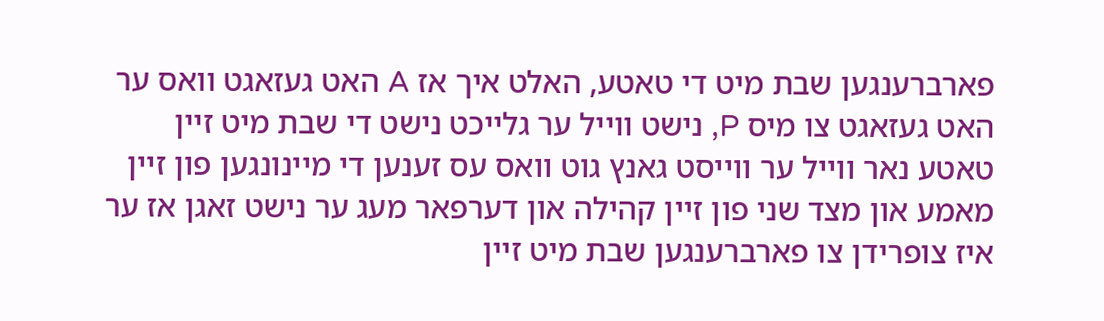פארברענגען שבת מיט די טאטע, האלט איך אז A האט געזאגט וואס ער האט געזאגט צו מיס P, נישט ווייל ער גלייכט נישט די שבת מיט זיין טאטע נאר ווייל ער ווייסט גאנץ גוט וואס עס זענען די מיינונגען פון זיין מאמע און מצד שני פון זיין קהילה און דערפאר מעג ער נישט זאגן אז ער איז צופרידן צו פארברענגען שבת מיט זיין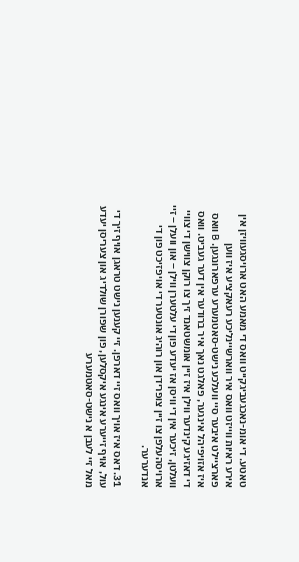טאטע. די אומ-נאכגעביגקייט וואס די מאמע האט ארויסגעוויזן אין אירע ראיות ווייזט וואס איר ווארשיינליכע רעאקציע איז ווען פארציילט איבער סיי וועלכע נישט-סאטמערע ערפארונגען. B וואס איז אזויפיהל אינגער, פאלגט נאך איר ברודער אין דער געביט. וואס די דאזיגע קינדער ווילן איז זיין אומשטאנד זיך צו רוקן צווישן די צוויי וועלטן, זיכער אין די וויסן אז יעדע פון די עלטערן ווילן – און וועלן – זיי ארויסהעלפן צו זיין צופרידן און רוהיג אונטער די אויפזיכט פון די אנדערער.

31. דאס איז אויך וואס זיי דארפן. זיי קענען נישט טראגן אויף זיך די עול, אויף זייערע אינגע איקסלען, פון שפורן שולדיג און צעריסן יעדע מאל זיי לעבן א נישט-סאטמערע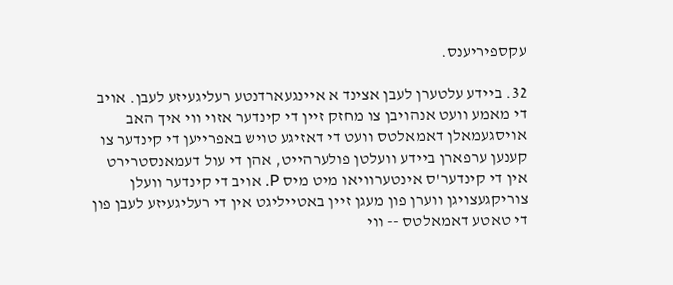עקספיריענס.

32. ביידע עלטערן לעבן אצינד א איינגעארדנטע רעליגעיזע לעבן. אויב די מאמע וועט אנהויבן צו מחזק זיין די קינדער אזוי ווי איך האב אויסגעמאלן דאמאלטס וועט די דאזיגע טויש באפרייען די קינדער צו קענען ערפארן ביידע וועלטן פולערהייט, אהן די עול דעמאנסטרירט אין די קינדער'ס אינטערוויאו מיט מיס P. אויב די קינדער וועלן צוריקגעצויגן ווערן פון מעגן זיין באטייליגט אין די רעליגעיזע לעבן פון די טאטע דאמאלטס -- ווי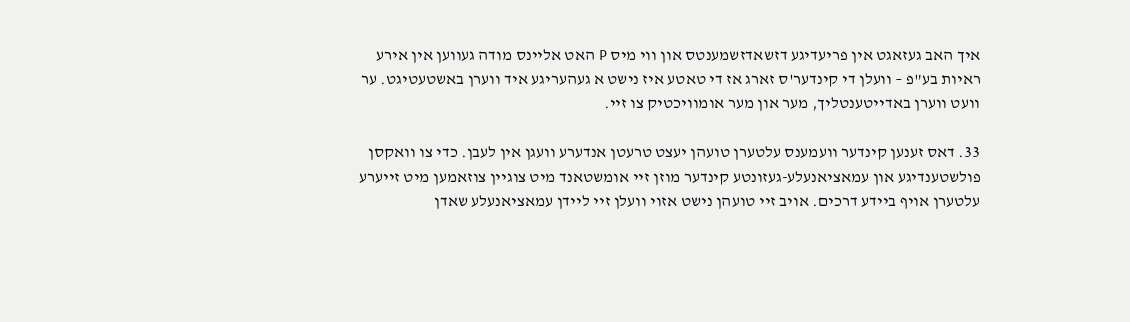איך האב געזאגט אין פריעדיגע דזשאדזשמענטס און ווי מיס P האט אליינס מודה געווען אין אירע ראיות בע"פ – וועלן די קינדער'ס זארג אז די טאטע איז נישט א געהעריגע איד ווערן באשטעטיגט. ער וועט ווערן באדייטענטליך, מער און מער אומוויכטיק צו זיי.

33. דאס זענען קינדער וועמענס עלטערן טועהן יעצט טרעטן אנדערע וועגן אין לעבן. כדי צו וואקסן פולשטענדיגע און עמאציאנעלע-געזונטע קינדער מוזן זיי אומשטאנד מיט צוגיין צוזאמען מיט זייערע עלטערן אויף ביידע דרכים. אויב זיי טועהן נישט אזוי וועלן זיי ליידן עמאציאנעלע שאדן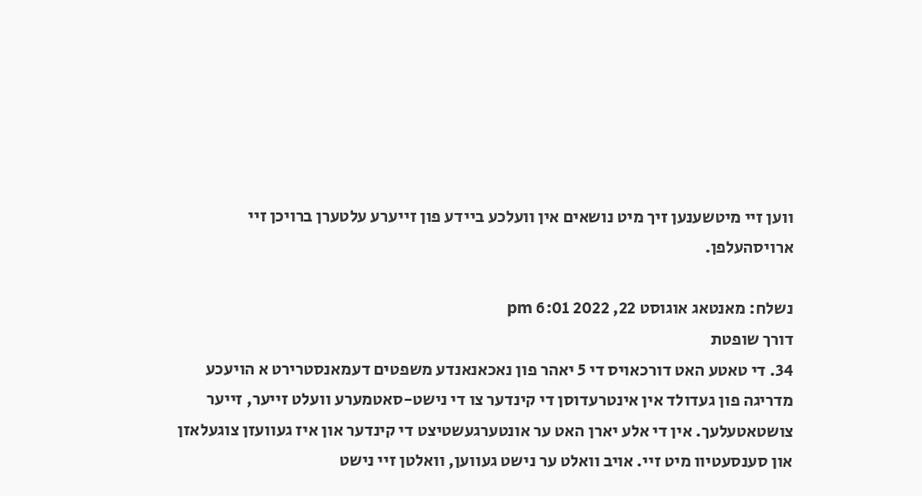ווען זיי מיטשענען זיך מיט נושאים אין וועלכע ביידע פון זייערע עלטערן ברויכן זיי ארויסהעלפן.

נשלח: מאנטאג אוגוסט 22, 2022 6:01 pm
דורך שופטת
34. די טאטע האט דורכאויס די 5 יאהר פון נאכאנאנדע משפטים דעמאנסטרירט א הויעכע מדריגה פון געדולד אין אינטרעדוסן די קינדער צו די נישט-סאטמערע וועלט זייער, זייער צושטאטעלעך. אין די אלע יארן האט ער אונטערגעשטיצט די קינדער און איז געוועזן צוגעלאזן און סענסעטיוו מיט זיי. אויב וואלט ער נישט געווען, וואלטן זיי נישט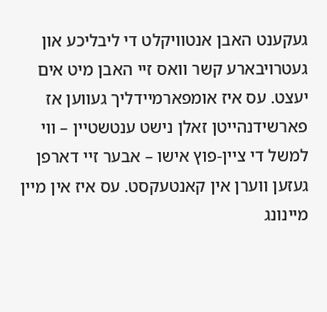געקענט האבן אנטוויקלט די ליבליכע און געטרויבארע קשר וואס זיי האבן מיט אים יעצט. עס איז אומפארמיידליך געווען אז פארשידנהייטן זאלן נישט ענטשטיין – ווי למשל די ציין-פוץ אישו – אבער זיי דארפן געזען ווערן אין קאנטעקסט. עס איז אין מיין מיינונג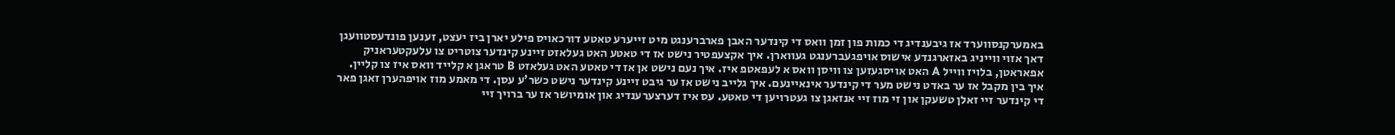באמערקנסווערד אז גיבענדיג די כמות פון זמן וואס די קינדער האבן פארברענגט מיט זייערע טאטע דורכאויס פילע יארן ביז יעצט, זענען פונדעסטוועגן דאך אזוי ווייניג באזארגנדע אישוס אויפגעברענגט געווארן. איך אקצעפטיר נישט אז די טאטע האט געלאזט זיינע קינדער צוטריט צו עלעקטעראניק אפאראטן, בלויז ווייל A האט אויסגעזען צו וויסן וואס א לעפאטפ איז. איך נעם נישט אן אז די טאטע האט געלאזט B טראגן א קלייד וואס איז צו קליין. איך בין מקבל אז ער באדט נישט מער די קינדער אינאיינעם. איך גלייב נישט אז ער גיבט זיינע קינדער נישט כשר'ע עסן. די מאמע מוז אויפהערן זאגן פאר די קינדער זיי זאלן טשעקן און זי מוז זיי אנזאגן צו געטרויען די טאטע. עס איז דערצערענדיג און אומיושר אז ער ברויך זיי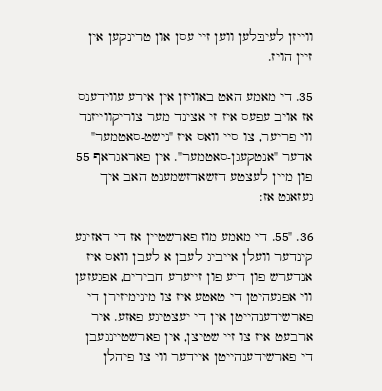ווייזן לעיבּלען ווען זיי עסן און טרינקען אין זיין הויז.

35. די מאמע האט באוויזן אין אירע עווידענס אז אויב עפעס איז זי אצינד מער צוריקווייזנד ווי פריער, צו סיי וואס איז "נישט-סאטמער" אדער "אנטקעגן-סאטמער". אין פאראגראף 55 פון מיין לעצטע דזשאדזשמענט האב איך געזאגט אז:

36. "55. די מאמע מוז פארשטיין אז די דאזיגע קינדער וועלן אייביג לעבן א לעבן וואס איז אנדערש פון דיע פון זייערע חבירים, אפגעזען ווי אפגעהיטן די טאטע איז צו מינימיזירן די פארשידענהייטן אין די יעצטיגע פאזע. איר ארבעט איז צו זיי שטיצן, אין פארשטיינגעבן די פארשידענהייטן איידער ווי צו פיהלן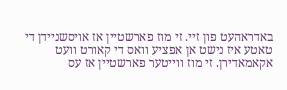באדראהעט פון זיי. זי מוז פארשטיין אז אויסשניידן די טאטע איז נישט אן אפציע וואס די קאורט וועט אקאמאדירן. זי מוז ווייטער פארשטיין אז עס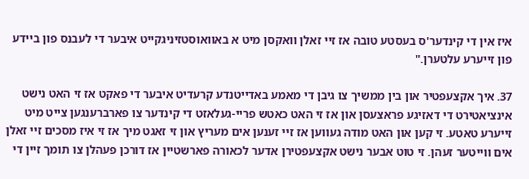איז אין די קינדער'ס בעסטע טובה אז זיי זאלן וואקסן מיט א באוואוסטזיניגקייט איבער די לעבנס פון ביידע פון זייערע עלטערן."

37. איך אקצעפטיר און בין ממשיך צו גיבן די מאמע באדייטנדע קרעדיט איבער די פאקט אז זי האט נישט אינציאטירט די דאזיגע פראצעסן און אז זי האט כאטש פריי-געלאזט די קינדער צו פארברענגען צייט מיט זייערע טאטע. זי קען און האט מודה געווען אז זיי זענען אים מעריץ און זי זאגט מיך אז זי איז מסכים זיי זאלן אים ווייטער זעהן. זי טוט אבער נישט אקצעפטירן אדער לכאורה פארשטיין אז דורכן פעהלן צו תומך זיין די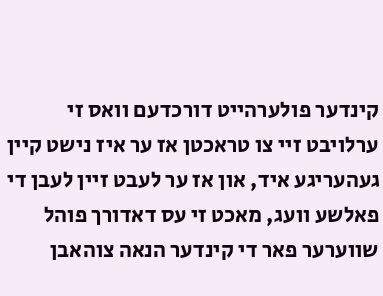קינדער פולערהייט דורכדעם וואס זי ערלויבט זיי צו טראכטן אז ער איז נישט קיין געהעריגע איד, און אז ער לעבט זיין לעבן די פאלשע וועג, מאכט זי עס דאדורך פוהל שווערער פאר די קינדער הנאה צוהאבן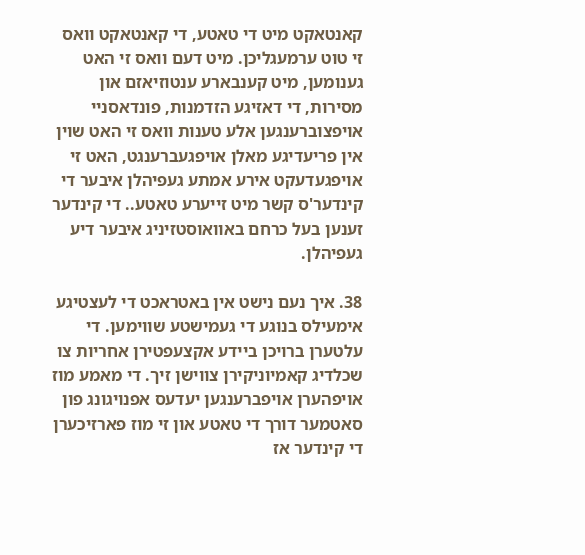קאנטאקט מיט די טאטע, די קאנטאקט וואס זי טוט ערמעגליכן. מיט דעם וואס זי האט גענומען, מיט קענבארע ענטוזיאזם און מסירות, די דאזיגע הזדמנות, פונדאסניי אויפצוברענגען אלע טענות וואס זי האט שוין אין פריעדיגע מאלן אויפגעברענגט, האט זי אויפגעדעקט אירע אמתע געפיהלן איבער די קינדער'ס קשר מיט זייערע טאטע.. די קינדער זענען בעל כרחם באוואוסטזיניג איבער דיע געפיהלן.

38. איך נעם נישט אין באטראכט די לעצטיגע אימעילס בנוגע די געמישטע שווימען. די עלטערן ברויכן ביידע אקצעפטירן אחריות צו שכלדיג קאמיוניקירן צווישן זיך. די מאמע מוז אויפהערן אויפברענגען יעדעס אפנויגונג פון סאטמער דורך די טאטע און זי מוז פארזיכערן די קינדער אז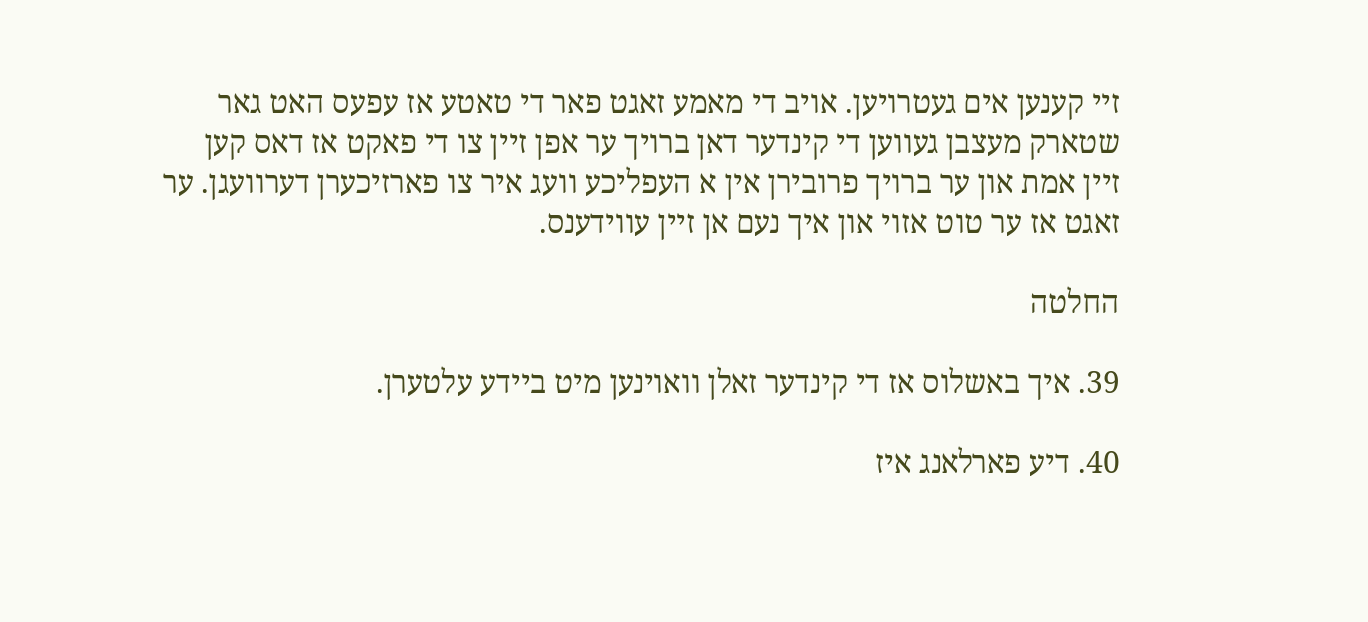זיי קענען אים געטרויען. אויב די מאמע זאגט פאר די טאטע אז עפעס האט גאר שטארק מעצבן געווען די קינדער דאן ברויך ער אפן זיין צו די פאקט אז דאס קען זיין אמת און ער ברויך פרובירן אין א העפליכע וועג איר צו פארזיכערן דערוועגן. ער זאגט אז ער טוט אזוי און איך נעם אן זיין עווידענס.

החלטה

39. איך באשלוס אז די קינדער זאלן וואוינען מיט ביידע עלטערן.

40. דיע פארלאנג איז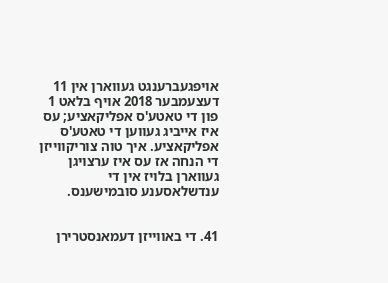אויפגעברענגט געווארן אין 11 דעצעמבער 2018 אויף בלאט 1 פון די טאטע'ס אפליקאציע; עס איז אייביג געווען די טאטע'ס אפליקאציע. איך טוה צוריקווייזן די הנחה אז עס איז ערצויגן געווארן בלויז אין די ענדשלאסענע סובמישענס.


41. די באווייזן דעמאנסטרירן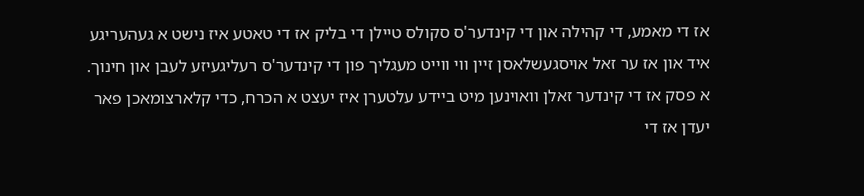אז די מאמע, די קהילה און די קינדער'ס סקולס טיילן די בליק אז די טאטע איז נישט א געהעריגע איד און אז ער זאל אויסגעשלאסן זיין ווי ווייט מעגליך פון די קינדער'ס רעליגעיזע לעבן און חינוך. א פסק אז די קינדער זאלן וואוינען מיט ביידע עלטערן איז יעצט א הכרח, כדי קלארצומאכן פאר יעדן אז די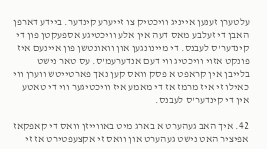עלטערן זענען אייניג וויכטיק צו זייערע קינדער. ביידע דארפן האבן די זעלבע מאס דעה אין אלע וויכטיגע אספעקטן פון די קינדער'ס לעבנס. די מיינונגען און וואונטשן פון איינעם איז פונקט אזוי וויכטיג ווי דעם אנדערעמ'ס. עס טאר נישט בלייבן אין קראפט א פסק וואס קען נאך פארטייטש ווערן ווי כאילו זי איז מרמז אז די מאמע איז וויכטיגער ווי די טאטע אין די קינדער'ס לעבנס.

42. איך האב געהערט א בארג מיט באווייזן וואס די קאפקאז אפיציר האט נישט געהערט און וואס זי אקצעפטירט אז זי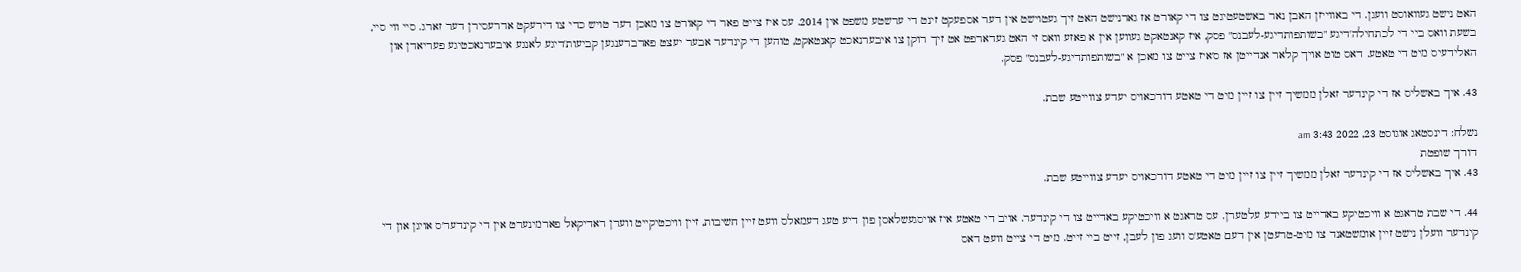האט נישט געוואוסט וועגן. די באווייזן האבן נאר באשטעטיגט צו די קאורט אז גארנישט האט זיך געטוישט אין דער אספעקט זינט די ערשטע משפט אין 2014. עס איז צייט פאר די קאורט צו מאכן דער טויש כדי צו דירעקט אדרעסירן דער זארג. סיי ווי סיי, בשעת וואס ביי די לכתחילה'דיגע "בשותפותדיגע-לעבנס" פסק, איז קאנטאקט געווען אין א פאזע וואס זי האט געדארפט אט זיך רוקן צו איבערנאכט קאנטאקט, טוהען די קינדער אבער יעצט פארברענגען קביעות'דיגע לאנגע איבערנאכטיגע פעריאדן און האלידעיס מיט די טאטע. דאס טוט אויך קלאר אנדייטן אז ס'איז צייט צו מאכן א "בשותפותדיגע-לעבנס" פסק.

43. איך באשליס אז די קינדער זאלן ממשיך זיין צו זיין מיט די טאטע דורכאויס יעדע צווייטע שבת.

נשלח: דינסטאג אוגוסט 23, 2022 3:43 am
דורך שופטת
43. איך באשליס אז די קינדער זאלן ממשיך זיין צו זיין מיט די טאטע דורכאויס יעדע צווייטע שבת.

44. די שבת טראגט א וויכטיקע באדייט צו ביידע עלטערן. עס טראגט א וויכטיקע באדייט צו די קינדער. אויב די טאטע איז אויסגעשלאסן פון דיע טעג דעמאלס וועט זיין חשיבות, זיין וויכטיקייט ווערן ראדיקאל פארמינערט אין די קינדער'ס אויגן און די קינדער וועלן נישט זיין אומשטאנד צו מיט-טרעטן אין דעם טאטע'ס וועג פון לעבן, זייט ביי זייט. מיט די צייט וועט דאס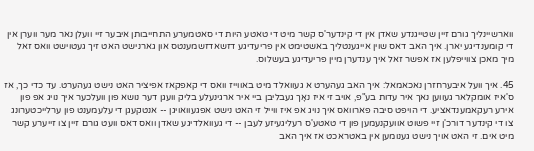ווארשיינליך גורם זיין שטייגנדע שאדן אין די קינדער'ס קשר מיט די טאטע היות די סאטמערע התחייבותן איבער זיי וועלן נאר מער ווערן אין די קומענדיגע יארן. איך האב דאס שוין אייגענטליך באשטימט אין פריעדיגע דזשאדזשמענטס און גארנישט האט זיך געטוישט וואס זאל מיך מאכן צווייפלען אז אפשר זאל איך ענדערן מיין פריעדיגע בעשלוס.

45. איך וועל איבערחזרן נאכאמאל: איך האב געהערט א געוואלד מיט באווייז וואס די קאפקאז אפיציר האט נישט געהערט. עד כדי כך, אז ס'איז אומקלאר געווען נאך איר עדות בע"פ, אויב זי איז נאָך געבליבן ביי איר ארגינעלע בליק וועגן דער נושא פון וועלכער איך נויג אפ פון אירע רעקאמענדאציע. די הויפט סיבה פארוואס איך נויג אפ איז ווייל זי האט נישט אפגעוואויגן -- אנטקעגן די עלעמענט פון ערלייכטערונג צו די קינדער דורכ'ן זיי פשוט אוועקנעמען פון די טאטע'ס רעליגעיזע לעבן -- די געוואלדיגע שאדן וואס דאס וועט גורם זיין צו זייערע קשר מיט אים. זי האט אויך נישט גענומען אין באטראכט אז איך האב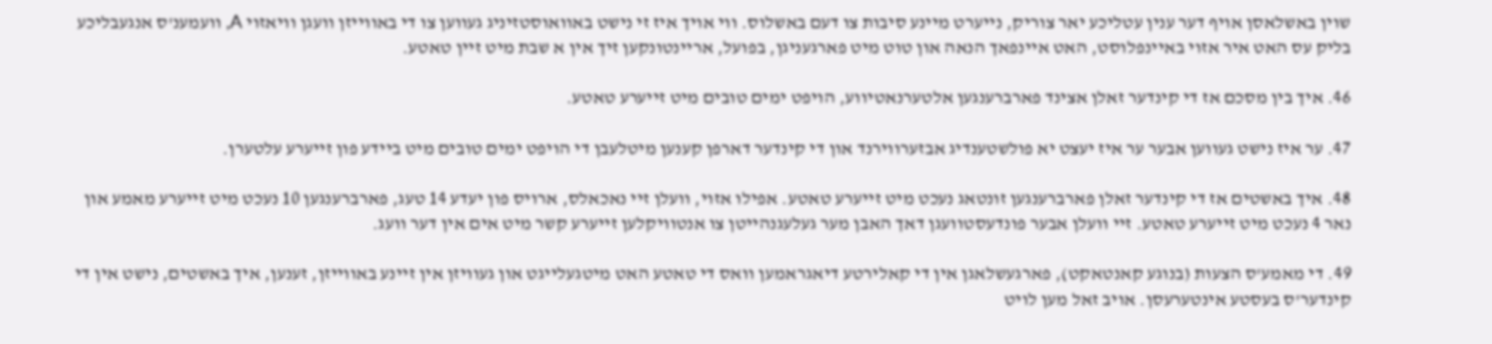שוין באשלאסן אויף דער ענין עטליכע יאר צוריק, נייערט מיינע סיבות צו דעם באשלוס. ווי אויך איז זי נישט באוואוסטזיניג געווען צו די באווייזן וועגן וויאזוי A, וועמענ'ס אנגעבליכע בליק עס האט איר אזוי באיינפלוסט, האט איינפאך הנאה און טוט מיט פארגעניגן, בפועל, אריינטונקען זיך אין א שבת מיט זיין טאטע.

46. איך בין מסכם אז די קינדער זאלן אצינד פארברענגען אלטערנאטיווע, הויפט ימים טובים מיט זייערע טאטע.

47. ער איז נישט געווען אבער ער איז יעצט יא פולשטענדיג אבזערווירנד און די קינדער דארפן קענען מיטלעבן די הויפט ימים טובים מיט ביידע פון זייערע עלטערן.

48. איך באשטים אז די קינדער זאלן פארברענגען זונטאג נעכט מיט זייערע טאטע. אפילו אזוי, וועלן זיי נאכאלס, ארויס פון יעדע 14 טעג, פארברענגען 10 נעכט מיט זייערע מאמע און נאר 4 נעכט מיט זייערע טאטע. זיי וועלן אבער פונדעסטוועגן דאך האבן מער געלעגנהייטן צו אנטוויקלען זייערע קשר מיט אים אין דער וועג.

49. די מאמע'ס הצעות (בנוגע קאנטאקט), פארגעשלאגן אין די קאלירטע דיאגראמען וואס די טאטע האט מיטגעלייגט און געוויזן אין זיינע באווייזן, זענען, איך באשטים, נישט אין די קינדער'ס בעסטע אינטערעסן. אויב זאל מען לויט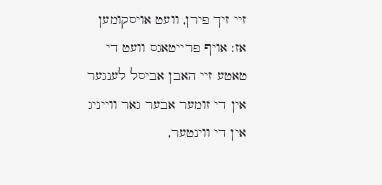זיי זיך פירן, וועט אויסקומען אז: אויף פרייטאגס וועט די טאטע זיי האבן אביסל לענגער אין די זומער אבער גאר ווייניג אין די ווינטער,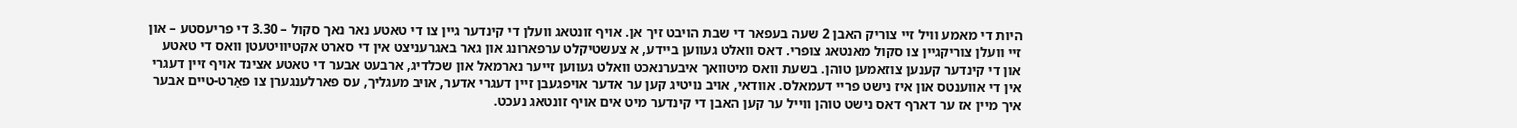היות די מאמע וויל זיי צוריק האבן 2 שעה בעפאר די שבת הויבט זיך אן. אויף זונטאג וועלן די קינדער גיין צו די טאטע נאר נאך סקול – 3.30 די פריעסטע – און זיי וועלן צוריקגיין צו סקול מאנטאג צופרי. דאס וואלט געווען ביידע, א צעשטיקלט ערפארונג און גאר באגרעניצט אין די סארט אקטיוויטעטן וואס די טאטע און די קינדער קענען צוזאמען טוהן. בשעת וואס מיטוואך איבערנאכט וואלט געווען זייער נארמאל און שכלדיג, ארבעט אבער די טאטע אצינד אויף זיין דעגרי אין די אווענטס און איז נישט פריי דעמאלס. אוודאי, אויב נויטיג קען ער אדער אויפגעבן זיין דעגרי אדער, אויב מעגליך, עס פארלענגערן צו פּאַרט-טיים אבער איך מיין אז ער דארף דאס נישט טוהן ווייל ער קען האבן די קינדער מיט אים אויף זונטאג נעכט.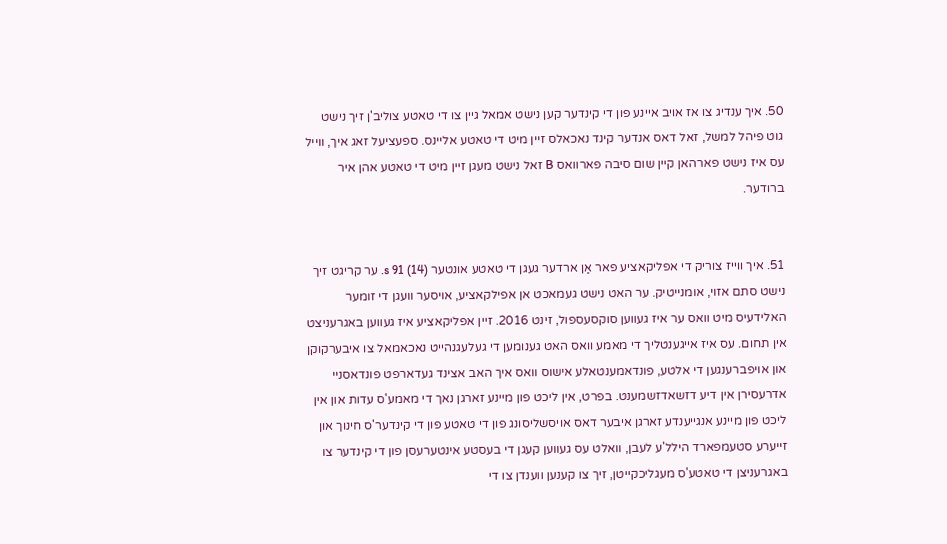50. איך ענדיג צו אז אויב איינע פון די קינדער קען נישט אמאל גיין צו די טאטע צוליב'ן זיך נישט גוט פיהל למשל, זאל דאס אנדער קינד נאכאלס זיין מיט די טאטע אליינס. ספעציעל זאג איך, ווייל עס איז נישט פארהאן קיין שום סיבה פארוואס B זאל נישט מעגן זיין מיט די טאטע אהן איר ברודער.


51. איך ווייז צוריק די אפליקאציע פאר אַן ארדער געגן די טאטע אונטער s 91 (14). ער קריגט זיך נישט סתם אזוי, אומנייטיק. ער האט נישט געמאכט אן אפילקאציע, אויסער וועגן די זומער האלידעיס מיט וואס ער איז געווען סוקסעספול, זינט 2016. זיין אפליקאציע איז געווען באגרעניצט אין תחום. עס איז אייגענטליך די מאמע וואס האט גענומען די געלעגנהייט נאכאמאל צו איבערקוקן און אויפברענגען די אלטע, פונדאמענטאלע אישוס וואס איך האב אצינד געדארפט פונדאסניי אדרעסירן אין דיע דזשאדזשמענט. בפרט, אין ליכט פון מיינע זארגן נאך די מאמע'ס עדות און אין ליכט פון מיינע אנגייענדע זארגן איבער דאס אויסשליסונג פון די טאטע פון די קינדער'ס חינוך און זייערע סטעמפארד הילל'ע לעבן, וואלט עס געווען קעגן די בעסטע אינטערעסן פון די קינדער צו באגרעניצן די טאטע'ס מעגליכקייטן, זיך צו קענען ווענדן צו די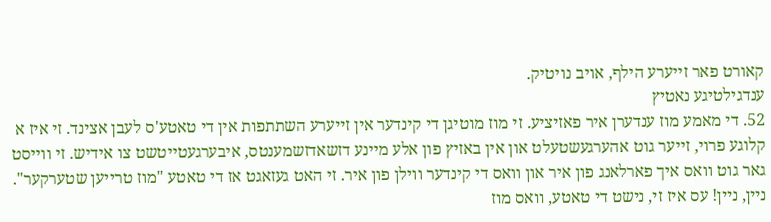קאורט פאר זייערע הילף, אויב נויטיק.
ענדגילטיגע נאטיץ
52. די מאמע מוז ענדערן איר פאזיציע. זי מוז מוטיגן די קינדער אין זייערע השתתפות אין די טאטע'ס לעבן אצינד. זי איז א קלוגע פרוי, זייער גוט אהערגעשטעלט און אין באזיץ פון אלע מיינע דזשאדזשמענטס, איבערגעטייטשט צו אידיש. זי ווייסט גאר גוט וואס איך פארלאנג פון איר און וואס די קינדער ווילן פון איר. זי האט געזאגט אז די טאטע "מוז טרייען שטערקער". ניין, ניין! עס איז זי, נישט די טאטע, וואס מוז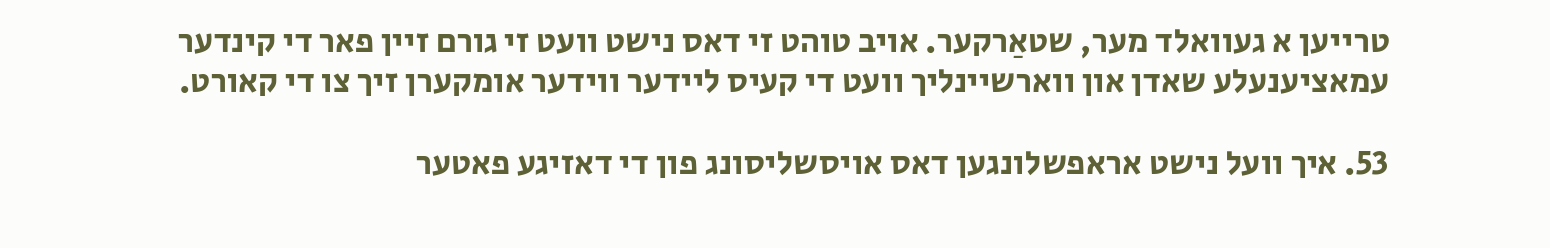טרייען א געוואלד מער, שטאַרקער. אויב טוהט זי דאס נישט וועט זי גורם זיין פאר די קינדער עמאציענעלע שאדן און ווארשיינליך וועט די קעיס ליידער ווידער אומקערן זיך צו די קאורט.

53. איך וועל נישט אראפשלונגען דאס אויסשליסונג פון די דאזיגע פאטער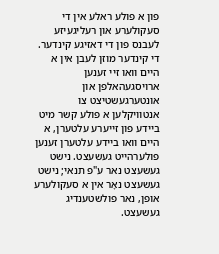פון א פולע ראלע אין די סעקולערע און רעליגעיזע לעבנס פון די דאזיגע קינדער. די קינדער מוזן לעבן אין א היים וואו זיי זענען ארויסגעהאלפן און אונטערגעשטיצט צו אנטוויקלען א פולע קשר מיט ביידע פון זייערע עלטערן, א היים וואו ביידע עלטערן זענען פולערהייט געשעצט. נישט געשעצט נאר ע"פ תנאי; נישט געשעצט נאָר אין א סעקולערע אופן, נאר פולשטענדיג געשעצט.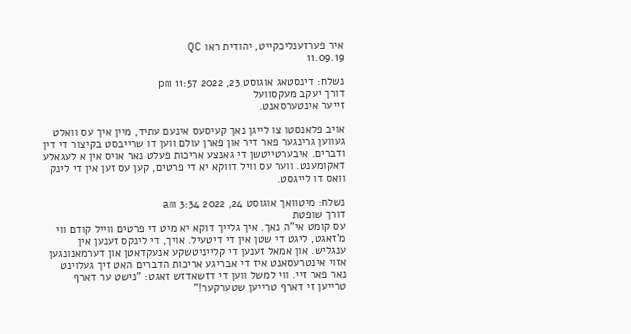איר פערזענליכקייט, יהודית ראו QC
11.09.19

נשלח: דינסטאג אוגוסט 23, 2022 11:57 pm
דורך יעקב מעקסוועל
זייער אינטערסאנט.

אויב פלאנסטו צו לייגן נאך קעיסעס אינעם עתיד, מיין איך עס וואלט געווען גרינגער פאר דיר און פארן עולם ווען דו שרייבסט בקיצור די דין ודברים. איבערטייטשן די גאנצע אריכות פעלט נאר אויס אין א לעגאלע דאקומענט. ווער עס וויל דווקא יא די פרטים, קען עס זען אין די לינק וואס דו לייגסט.

נשלח: מיטוואך אוגוסט 24, 2022 3:34 am
דורך שופטת
עס קומט אי"ה נאך. איך גלייך דוקא יא מיט די פרטים ווייל קודם ווי מ'זאגט, ליגט די שטן אין די דיטעיל. אויך, די לינקס זענען אין ענגליש. און אמאל זענען די קלייניטשקע אנעקדאטן און דערמאנונגען אזוי אינטרעסאנט איז די אבריגע אריכות הדברים האט זיך געלוינט נאר פאר זיי. ווי למשל ווען די דזשאדזש זאגט: "נישט ער דארף טרייען זי דארף טרייען שטערקער!"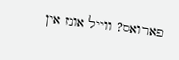פארואס? ווייל אונז אין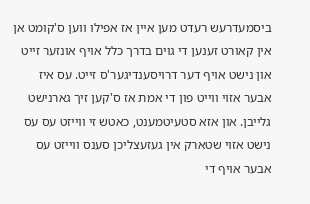ביסמעדרעש רעדט מען איין אז אפילו ווען ס'קומט אן אין קאורט זענען די גוים בדרך כלל אויף אונזער זייט און נישט אויף דער דרויסענדיגער'ס זייט. עס איז אבער אזוי ווייט פון די אמת אז ס'קען זיך גארנישט גלייבן. און אזא סטעיטמענט, כאטש זי ווייזט עס עס נישט אזוי שטארק אין געזעצליכן סענס ווייזט עס אבער אויף די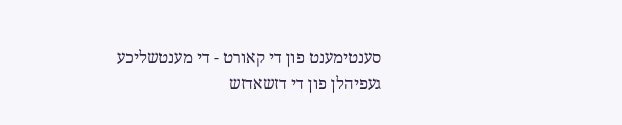סענטימענט פון די קאורט - די מענטשליכע געפיהלן פון די דזשאדזש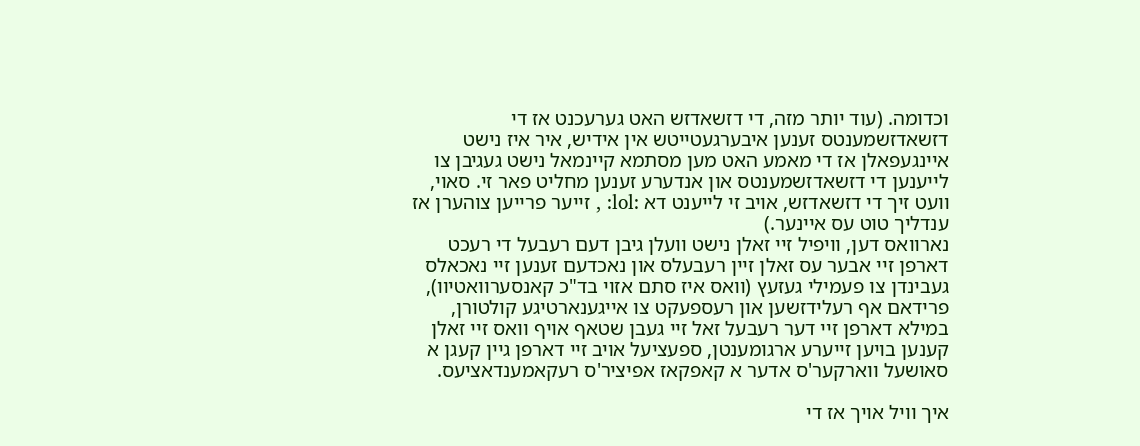וכדומה. (עוד יותר מזה, די דזשאדזש האט גערעכנט אז די דזשאדזשמענטס זענען איבערגעטייטש אין אידיש, איר איז נישט איינגעפאלן אז די מאמע האט מען מסתמא קיינמאל נישט געגיבן צו לייענען די דזשאדזשמענטס און אנדערע זענען מחליט פאר זי. סאוי, וועט זיך די דזשאדזש, אויב זי לייענט דא :lol: , זייער פרייען צוהערן אז ענדליך טוט עס איינער.)
נארוואס דען, וויפיל זיי זאלן נישט וועלן גיבן דעם רעבעל די רעכט דארפן זיי אבער עס זאלן זיין רעבעלס און נאכדעם זענען זיי נאכאלס געבינדן צו פעמילי געזעץ (וואס איז סתם אזוי בד"כ קאנסערוואטיוו), פרידאם אף רעלידזשען און רעספעקט צו אייגענארטיגע קולטורן, במילא דארפן זיי דער רעבעל זאל זיי געבן שטאף אויף וואס זיי זאלן קענען בויען זייערע ארגומענטן, ספעציעל אויב זיי דארפן גיין קעגן א סאושעל ווארקער'ס אדער א קאפקאז אפיציר'ס רעקאמענדאציעס.

איך וויל אויך אז די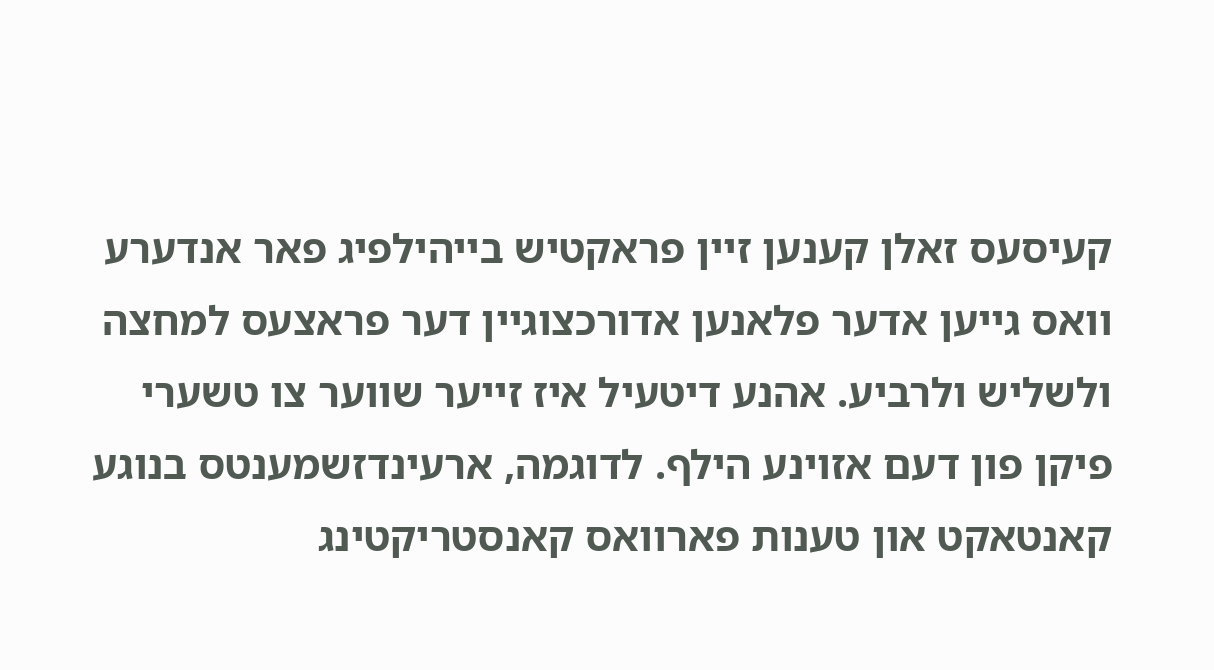קעיסעס זאלן קענען זיין פראקטיש בייהילפיג פאר אנדערע וואס גייען אדער פלאנען אדורכצוגיין דער פראצעס למחצה ולשליש ולרביע. אהנע דיטעיל איז זייער שווער צו טשערי פיקן פון דעם אזוינע הילף. לדוגמה, ארעינדזשמענטס בנוגע קאנטאקט און טענות פארוואס קאנסטריקטינג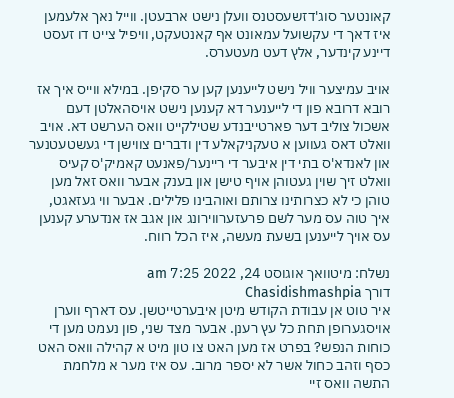קאונטער סוג'דזשעסטנס וועלן נישט ארבעטן. ווייל נאך אלעמען איז דאך די עקשועל עמאונט אף קאנטעקט, וויפיל צייט דו זעסט דיינע קינדער, אלץ דעט מעטערס.

אויב עמיצער וויל נישט לייענען קען ער סקיפן. במילא ווייס איך אז רובא דרובא פון די לייענער דא קענען נישט אויסהאלטן דעם אשכול צוליב דער פארטייבנדע שטילקייט וואס הערשט דא. אויב וואלט דאס געווען א טעקניקאלע דין ודברים צווישן די געשטעטנער און לאנדא'ס בתי דין איבער די ריינער/פאנעט קאמיק'ס קעיס וואלט זיך שוין געטוהן אויף טישן און בענק אבער וואס זאל מען טוהן כי לא כצרותינו צרותם ואוהבינו פלילים. אבער ווי געזאגט, איך טוה עס מער לשם פרעזערווירונג און אגב אז אנדערע קענען עס אויך לייענען בשעת מעשה, איז הכל רווח.

נשלח: מיטוואך אוגוסט 24, 2022 7:25 am
דורך Chasidishmashpia
איר טוט אן עבודת הקודש מיטן איבערטייטשן. עס דארף ווערן אויסגערופן תחת כל עץ רענן. אבער מצד שני, פון נעמט מען די כוחות הנפש? בפרט אז מען האט צו טון מיט א קהילה וואס האט כסף וזהב כחול אשר לא יספר מרוב. עס איז מער א מלחמת התשה וואס זיי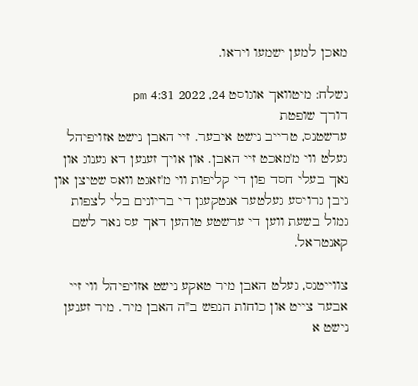מאכן למען ישמעו ויראו.

נשלח: מיטוואך אוגוסט 24, 2022 4:31 pm
דורך שופטת
ערשטנס, טרייב נישט איבער. זיי האבן נישט אזויפיהל געלט ווי מ'מאכט זיי האבן. און אויך זענען דא גענוג און נאך בעלי חסד פון די קליפות ווי מ'זאגט וואס שטיצן און גיבן גרויסע געלטער אנטקעגן די בריונים בלי לצפות גמול בשעת ווען די ערשטע טוהען דאך עס נאר לשם קאנטראל.

צווייטנס, געלט האבן מיר טאקע נישט אזויפיהל ווי זיי אבער צייט און כוחות הנפש ב"ה האבן מיר. מיר זענען נישט א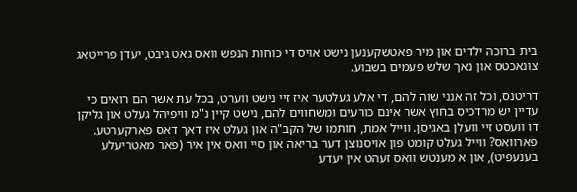בית ברוכה ילדים און מיר פאטשקענען נישט אויס די כוחות הנפש וואס גאט גיבט, יעדן פרייטאג צונאכטס און נאך שלש פעמים בשבוע.

דריטנס, וכל זה אנני שוה להם, די אלע געלטער איז זיי נישט ווערט, בכל עת אשר הם רואים כי עדיין יש מרדכיס בחוץ אשר אינם כורעים ומשחווים להם, נישט קיין נ"מ וויפיהל געלט און גליקן דו וועסט זיי וועלן באגיסן. ווייל אמת, חותמו של הקב"ה און געלט איז דאך דאס פארקערטע. פארוואס? ווייל געלט קומט פון אויסנוצן דער בריאה און סיי וואס אין איר (פאר מאטריעלע בענעפיט), און א מענטש וואס זעהט אין יעדע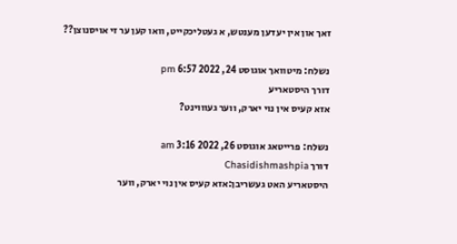זאך און אין יעדען מענטש, א געטליכקייט, וואו קען ער זי אויסנוצן??

נשלח: מיטוואך אוגוסט 24, 2022 6:57 pm
דורך היסטאריע
אזא קעיס אין נוי יארק, ווער געוווינט?

נשלח: פרייטאג אוגוסט 26, 2022 3:16 am
דורך Chasidishmashpia
היסטאריע האט געשריבן:אזא קעיס אין נוי יארק, ווער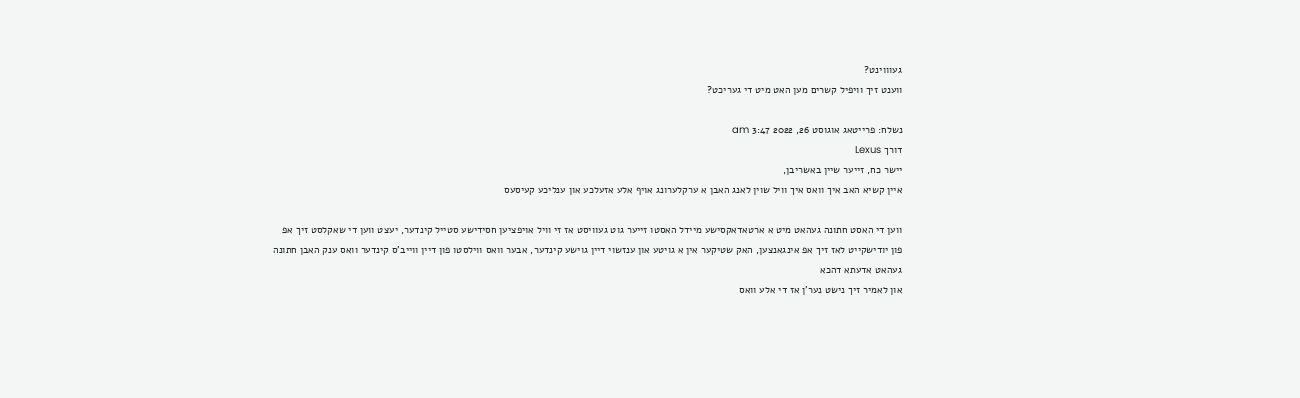געוווינט?
ווענט זיך וויפיל קשרים מען האט מיט די געריכט?

נשלח: פרייטאג אוגוסט 26, 2022 3:47 am
דורך Lexus
יישר כח, זייער שיין באשריבן,
איין קשיא האב איך וואס איך וויל שוין לאנג האבן א ערקלערונג אויף אלע אזעלכע און ענליכע קעיסעס

ווען די האסט חתונה געהאט מיט א ארטאדאקסישע מיידל האסטו זייער גוט געוויסט אז זי וויל אויפציען חסידישע סטייל קינדער, יעצט ווען די שאקלסט זיך אפ פון יודישקייט לאז זיך אפ אינגאנצען, האק שטיקער אין א גויטע און ענזשוי דיין גוישע קינדער, אבער וואס ווילסטו פון דיין ווייב'ס קינדער וואס ענק האבן חתונה געהאט אדעתא דהכא
און לאמיר זיך נישט נער'ן אז די אלע וואס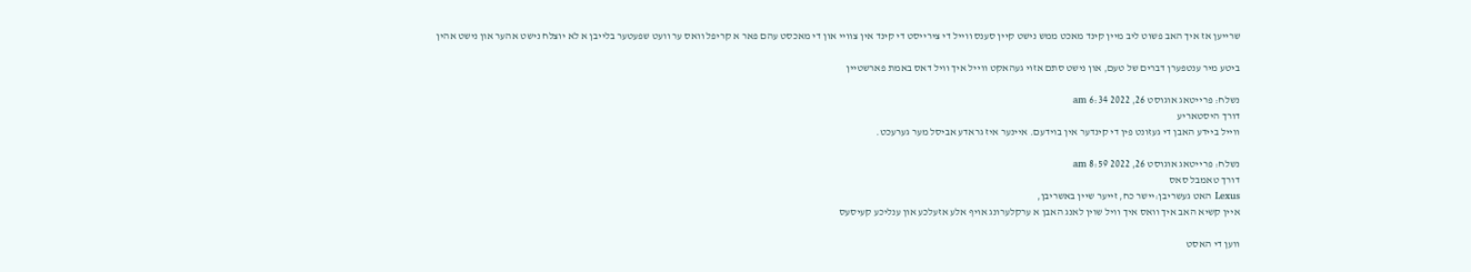שרייען אז איך האב פשוט ליב מיין קינד מאכט ממש נישט קיין סענס ווייל די צירייסט די קינד אין צוויי און די מאכסט עהם פאר א קריפל וואס ער וועט שפעטער בלייבן א לא יוצלח נישט אהער און נישט אהין

ביטע מיר ענטפערן דברים של טעם, און נישט סתם אזוי געהאקט ווייל איך וויל דאס באמת פארשטיין

נשלח: פרייטאג אוגוסט 26, 2022 6:34 am
דורך היסטאריע
ווייל ביידע האבן די געזונט פין די קינדער אין בוידעם. איינער איז גראדע אביסל מער גערעכט.

נשלח: פרייטאג אוגוסט 26, 2022 8:59 am
דורך טאמבל סאס
Lexus האט געשריבן:יישר כח, זייער שיין באשריבן,
איין קשיא האב איך וואס איך וויל שוין לאנג האבן א ערקלערונג אויף אלע אזעלכע און ענליכע קעיסעס

ווען די האסט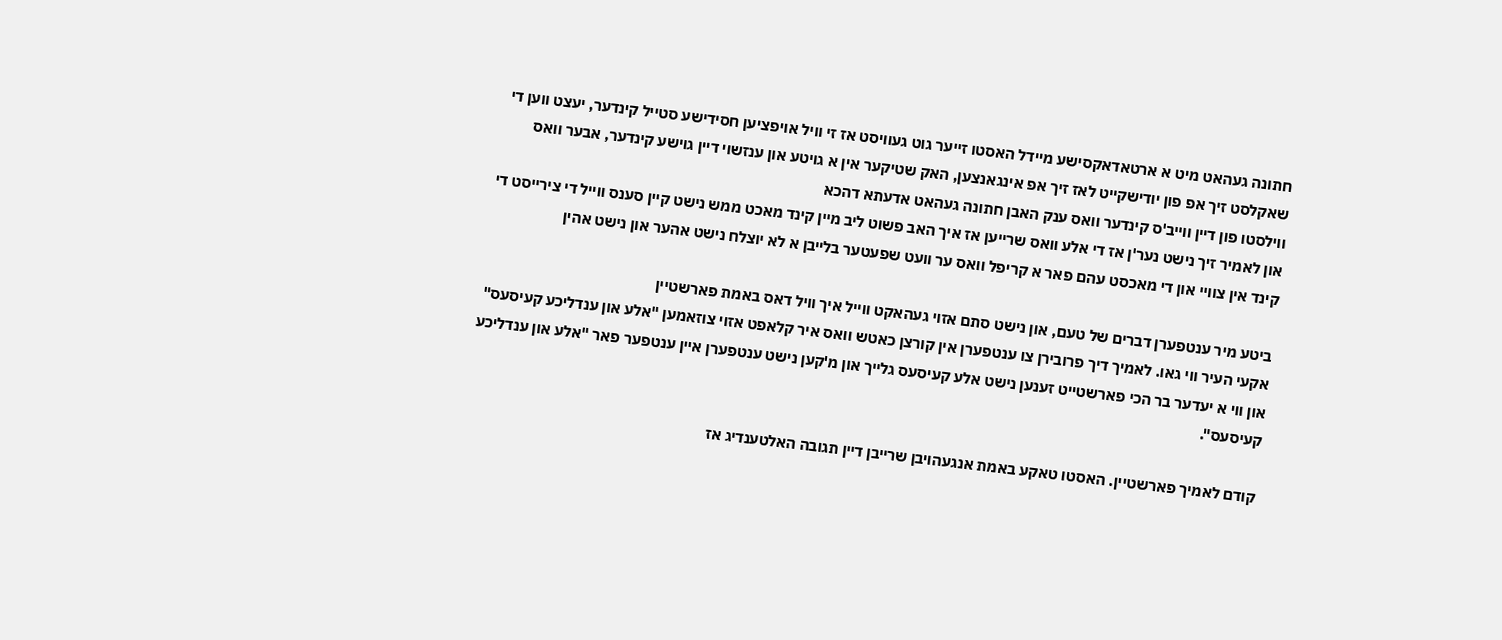חתונה געהאט מיט א ארטאדאקסישע מיידל האסטו זייער גוט געוויסט אז זי וויל אויפציען חסידישע סטייל קינדער, יעצט ווען די שאקלסט זיך אפ פון יודישקייט לאז זיך אפ אינגאנצען, האק שטיקער אין א גויטע און ענזשוי דיין גוישע קינדער, אבער וואס ווילסטו פון דיין ווייב'ס קינדער וואס ענק האבן חתונה געהאט אדעתא דהכא
און לאמיר זיך נישט נער'ן אז די אלע וואס שרייען אז איך האב פשוט ליב מיין קינד מאכט ממש נישט קיין סענס ווייל די צירייסט די קינד אין צוויי און די מאכסט עהם פאר א קריפל וואס ער וועט שפעטער בלייבן א לא יוצלח נישט אהער און נישט אהין

ביטע מיר ענטפערן דברים של טעם, און נישט סתם אזוי געהאקט ווייל איך וויל דאס באמת פארשטיין
אקעי העיר ווי גאו. לאמיך דיך פרובירן צו ענטפערן אין קורצן כאטש וואס איר קלאפט אזוי צוזאמען "אלע און ענדליכע קעיסעס" און ווי א יעדער בר הכי פארשטייט זענען נישט אלע קעיסעס גלייך און מ'קען נישט ענטפערן איין ענטפער פאר "אלע און ענדליכע קעיסעס".

קודם לאמיך פארשטיין. האסטו טאקע באמת אנגעהויבן שרייבן דיין תגובה האלטענדיג אז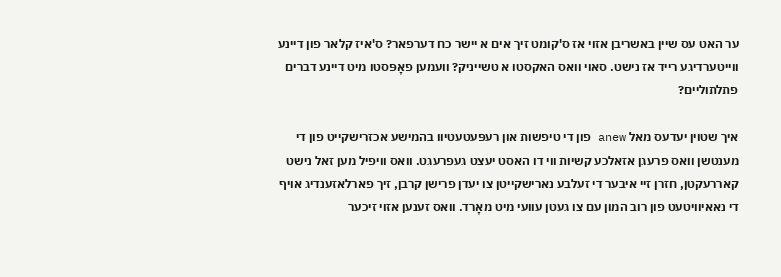ער האט עס שיין באשריבן אזוי אז ס'קומט זיך אים א יישר כח דערפאר? ס'איז קלאר פון דיינע ווייטערדיגע רייד אז נישט. סאוי וואס האקסטו א טשייניק? וועמען פאָפּסטו מיט דיינע דברים פתלתוליים?

איך שטוין יעדעס מאל anew פון די טיפשות און רעפּעטעטיוו בהמישע אכזרישקייט פון די מענטשן וואס פרעגן אזאלכע קשיות ווי דו האסט יעצט געפרעגט. וואס וויפיל מען זאל נישט קאררעקטן, חזרן זיי איבער די זעלבע נארישקייטן צו יעדן פרישן קרבן, זיך פארלאזענדיג אויף די נאאיוויטעט פון רוב המון עם צו געטן עוועי מיט מאָרד. וואס זענען אזוי זיכער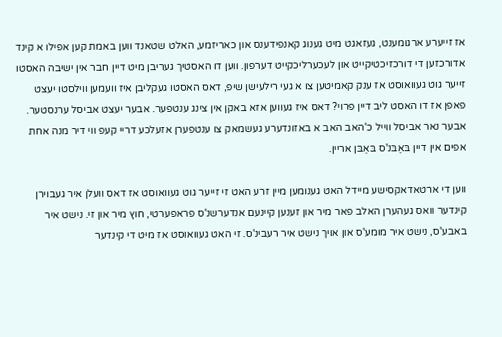אז זייערע ארגומענט, געזאגט מיט גענוג קאנפידענס און כאריזמע, האלט שטאנד ווען באמת קען אפילו א קינד אדורכזען די דורכזיכטיקייט און לעכערליכקייט דערפון. ווען דו האסטיך געריבן מיט דיין חבר אין ישיבה האסטו זייער גוט געוואוסט אז ענק קאמיטען צו א געי רילעישן שיפ, דאס האסטו געקליבן איז וועמען ווילסטו יעצט פאפן אז דו האסט ליב דיין פרוי? דאס איז געווען אזא באקן אין צינג ענטפער. אבער יעצט אביסל ערנסטער. אבער נאר אביסל ווייל כ'האב האב א באזונדערע געשמאק צו ענטפערן אזעלכע דריי קעפ ווי דיר מנה אחת אפים אין דיין בּאַבּנ'ס בּאַבּן אריין.

ווען די ארטאדאקסישע מיידל האט גענומען מיין זרע האט זי זייער גוט געוואוסט אז דאס וועלן איר געבוירן קינדער וואס געהערן האלב פאר מיר און זענען קיינעם אנדערשנ'ס פראפערטי, חוץ מיר און זי. נישט איר באבע'ס, נישט איר מומע'ס און אויך נישט איר רעבינ'ס. זי האט געוואוסט אז מיט די קינדער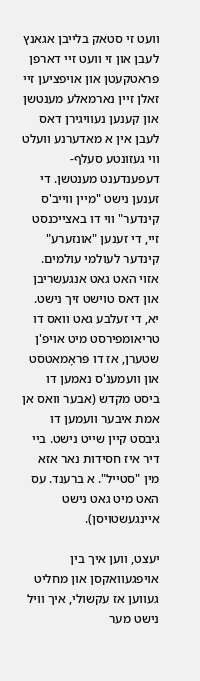וועט זי סטאק בלייבן אגאנץ לעבן און זי וועט זיי דארפן פראטקעטן און אויפציען זיי זאלן זיין נארמאלע מענטשן און קענען נעוויגירן דאס לעבן אין א מאדערנע וועלט ווי געזונטע סעלף-דעפענדענט מענטשן. די זענען נישט "מיין ווייב'ס קינדער" ווי דו באצייכנסט זיי, די זענען "אונזערע" קינדער לעולמי עולמים. אזוי האט גאט אנגעשריבן און דאס טוישט זיך נישט. יא, די זעלבע גאט וואס דו טריאומפירסט מיט אויפ'ן שטערן, אז דו פּראָמאטסט און וועמענ'ס נאמען דו ביסט מקדש (אבער וואס אן אמת איבער וועמען דו גיבסט קיין שייט נישט. ביי דיר איז חסידות נאר אזא מין "סטייל". א ברענד. עס האט מיט גאט נישט איינגעשטויסן).

יעצט, ווען איך בין אויפגעוואקסן און מחליט געווען אז עקשולי, איך וויל נישט מער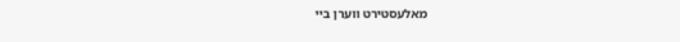מאלעסטירט ווערן ביי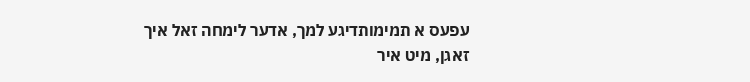עפעס א תמימותדיגע למך, אדער לימחה זאל איך זאגן, מיט איר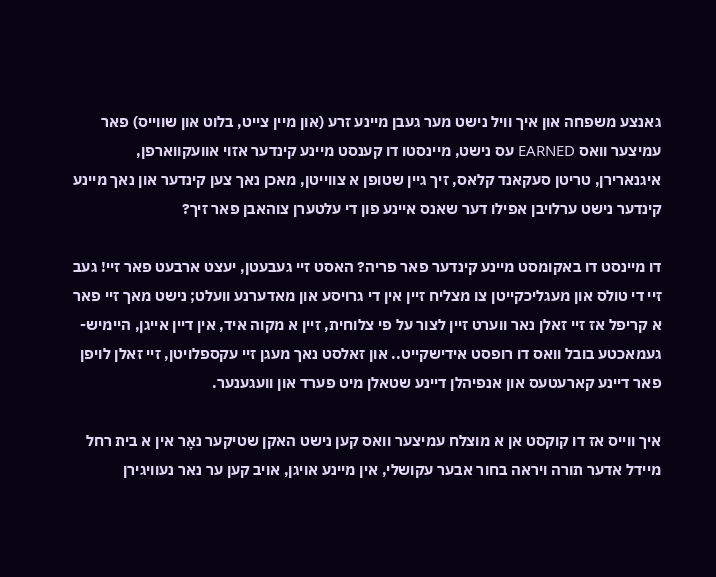גאנצע משפחה און איך וויל נישט מער געבן מיינע זרע (און מיין צייט, בלוט און שווייס) פאר עמיצער וואס EARNED עס נישט, מיינסטו דו קענסט מיינע קינדער אזוי אוועקווארפן, איגנארירן, טריטן סעקאנד קלאס, זיך גיין שטופן א צווייטן, מאכן נאך צען קינדער און נאך מיינע קינדער נישט ערלויבן אפילו דער שאנס איינע פון די עלטערן צוהאבן פאר זיך?

דו מיינסט דו באקומסט מיינע קינדער פאר פריה? האסט זיי געבעטן, יעצט ארבעט פאר זיי! געב זיי די טולס און מעגליכקייטן צו מצליח זיין אין די גרויסע און מאדערנע וועלט; נישט מאך זיי פאר א קריפל אז זיי זאלן נאר ווערט זיין לצור על פי צלוחית, זיין א מקוה איד, אין דיין אייגן, היימיש-געמאכטע בובל וואס דו רופסט אידישקייט.. און זאלסט נאך מעגן זיי עקספלויטן, זיי זאלן לויפן פאר דיינע קארעטעס און אנפיהלן דיינע שטאלן מיט פערד און וועגענער.

איך ווייס אז דו קוקסט אן א מוצלח עמיצער וואס קען נישט האקן שטיקער נאָר אין א בית רחל מיידל אדער תורה ויראה בחור אבער עקושלי, אין מיינע אויגן, אויב קען ער נאר נעוויגירן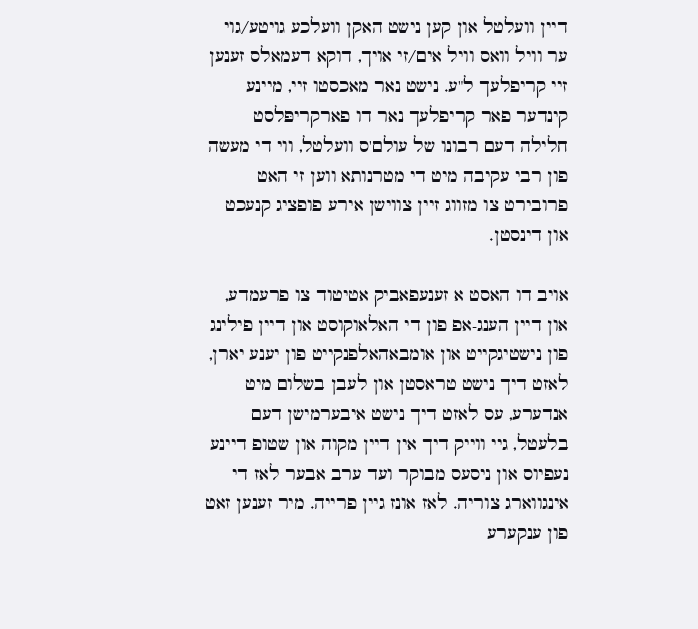דיין וועלטל און קען נישט האקן וועלכע גויטע/גוי ער וויל וואס וויל אים/זי אויך, דוקא דעמאלס זענען זיי קריפלעך ל"ע. נישט נאר מאכסטו זיי, מיינע קינדער פאר קריפלעך נאר דו פארקריפּלסט חלילה דעם רבונו של עולם'ס וועלטל, ווי די מעשה פון רבי עקיבה מיט די מטרנותא ווען זי האט פרובירט צו מזווג זיין צווישן אירע פופציג קנעכט און דינסטן.

אויב דו האסט א זענעפאביק אטיטוד צו פרעמדע, און דיין הענג-אפ פון די האלאוקוסט און דיין פילינג פון נישטיגקייט און אומבאהאלפנקייט פון יענע יארן, לאזט דיך נישט טראסטן און לעבן בשלום מיט אנדערע, עס לאזט דיך נישט איבערמישן דעם בלעטל, גיי ווייק דיך אין דיין מקוה און שטופ דיינע נעפיוס און ניסעס מבוקר ועד ערב אבער לאז די אינגווארג צוריה. לאז אונז גיין פרייה. מיר זענען זאט פון ענקערע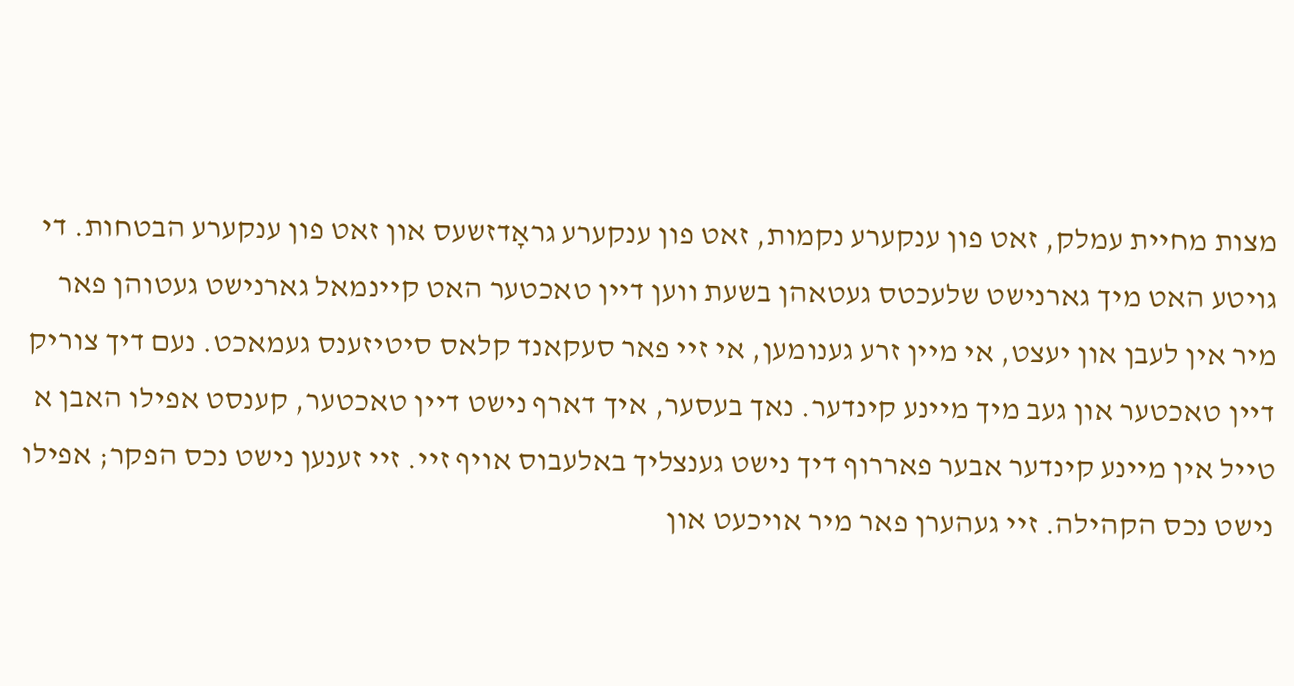מצות מחיית עמלק, זאט פון ענקערע נקמות, זאט פון ענקערע גראָדזשעס און זאט פון ענקערע הבטחות. די גויטע האט מיך גארנישט שלעכטס געטאהן בשעת ווען דיין טאכטער האט קיינמאל גארנישט געטוהן פאר מיר אין לעבן און יעצט, אי מיין זרע גענומען, אי זיי פאר סעקאנד קלאס סיטיזענס געמאכט. נעם דיך צוריק דיין טאכטער און געב מיך מיינע קינדער. נאך בעסער, איך דארף נישט דיין טאכטער, קענסט אפילו האבן א טייל אין מיינע קינדער אבער פאררוף דיך נישט גענצליך באלעבוס אויף זיי. זיי זענען נישט נכס הפקר; אפילו נישט נכס הקהילה. זיי געהערן פאר מיר אויכעט און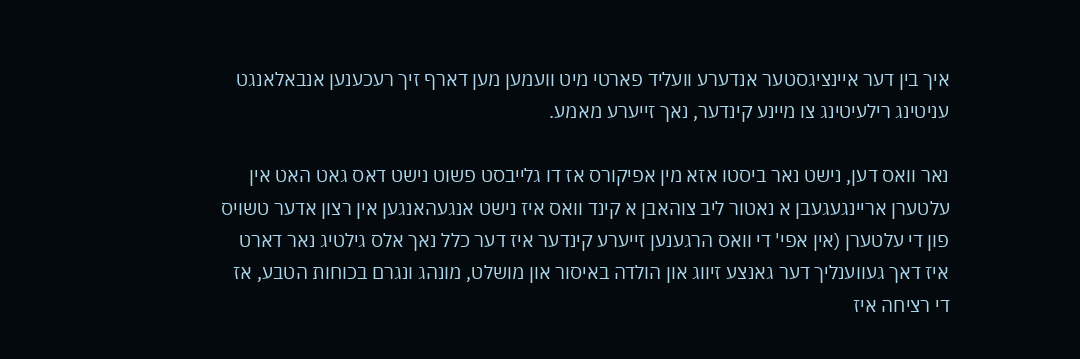איך בין דער איינציגסטער אנדערע וועליד פארטי מיט וועמען מען דארף זיך רעכענען אנבאלאנגט עניטינג רילעיטינג צו מיינע קינדער, נאך זייערע מאמע.

נאר וואס דען, נישט נאר ביסטו אזא מין אפיקורס אז דו גלייבסט פשוט נישט דאס גאט האט אין עלטערן אריינגעגעבן א נאטור ליב צוהאבן א קינד וואס איז נישט אנגעהאנגען אין רצון אדער טשויס פון די עלטערן (אין אפי' די וואס הרגענען זייערע קינדער איז דער כלל נאך אלס גילטיג נאר דארט איז דאך געווענליך דער גאנצע זיווג און הולדה באיסור און מושלט, מונהג ונגרם בכוחות הטבע, אז די רציחה איז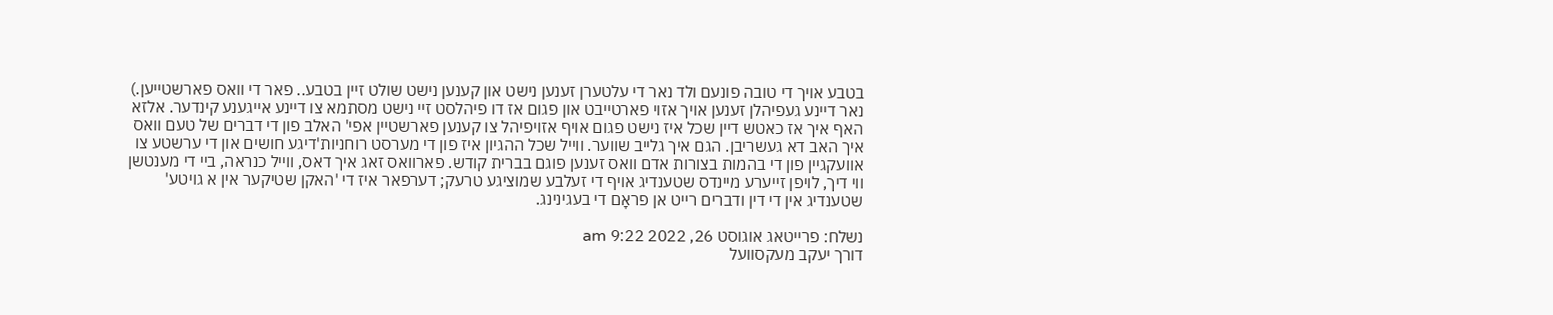בטבע אויך די טובה פונעם ולד נאר די עלטערן זענען נישט און קענען נישט שולט זיין בטבע.. פאר די וואס פארשטייען.) נאר דיינע געפיהלן זענען אויך אזוי פארטייבט און פגום אז דו פיהלסט זיי נישט מסתמא צו דיינע אייגענע קינדער. אלזא האף איך אז כאטש דיין שכל איז נישט פגום אויף אזויפיהל צו קענען פארשטיין אפי' האלב פון די דברים של טעם וואס איך האב דא געשריבן. הגם איך גלייב שווער. ווייל שכל ההגיון איז פון די מערסט רוחניות'דיגע חושים און די ערשטע צו אוועקגיין פון די בהמות בצורות אדם וואס זענען פוגם בברית קודש. פארוואס זאג איך דאס, ווייל כנראה, ביי די מענטשן ווי דיך, לויפן זייערע מיינדס שטענדיג אויף די זעלבע שמוציגע טרעק; דערפאר איז די 'האקן שטיקער אין א גויטע' שטענדיג אין די דין ודברים רייט אן פראָם די בעגינינג.

נשלח: פרייטאג אוגוסט 26, 2022 9:22 am
דורך יעקב מעקסוועל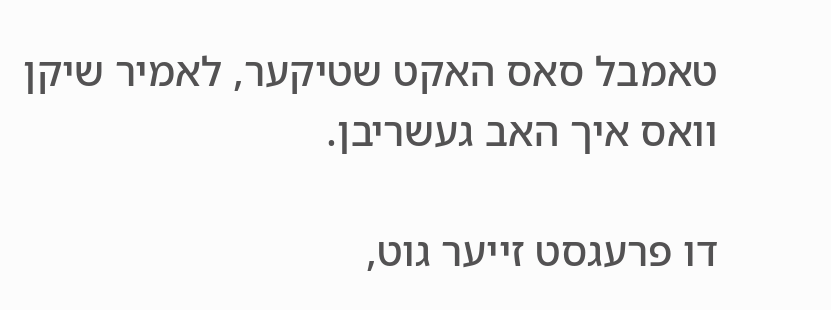טאמבל סאס האקט שטיקער, לאמיר שיקן וואס איך האב געשריבן.

דו פרעגסט זייער גוט,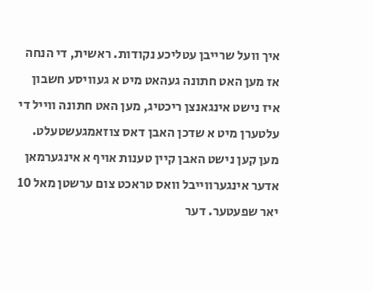איך וועל שרייבן עטליכע נקודות. ראשית, די הנחה אז מען האט חתונה געהאט מיט א געוויסע חשבון איז נישט אינגאנצן ריכטיג, מען האט חתונה ווייל די עלטערן מיט א שדכן האבן דאס צוזאמגעשטעלט. מען קען נישט האבן קיין טענות אויף א אינגערמאן אדער אינגערווייבל וואס טראכט צום ערשטן מאל 10 יאר שפעטער. דער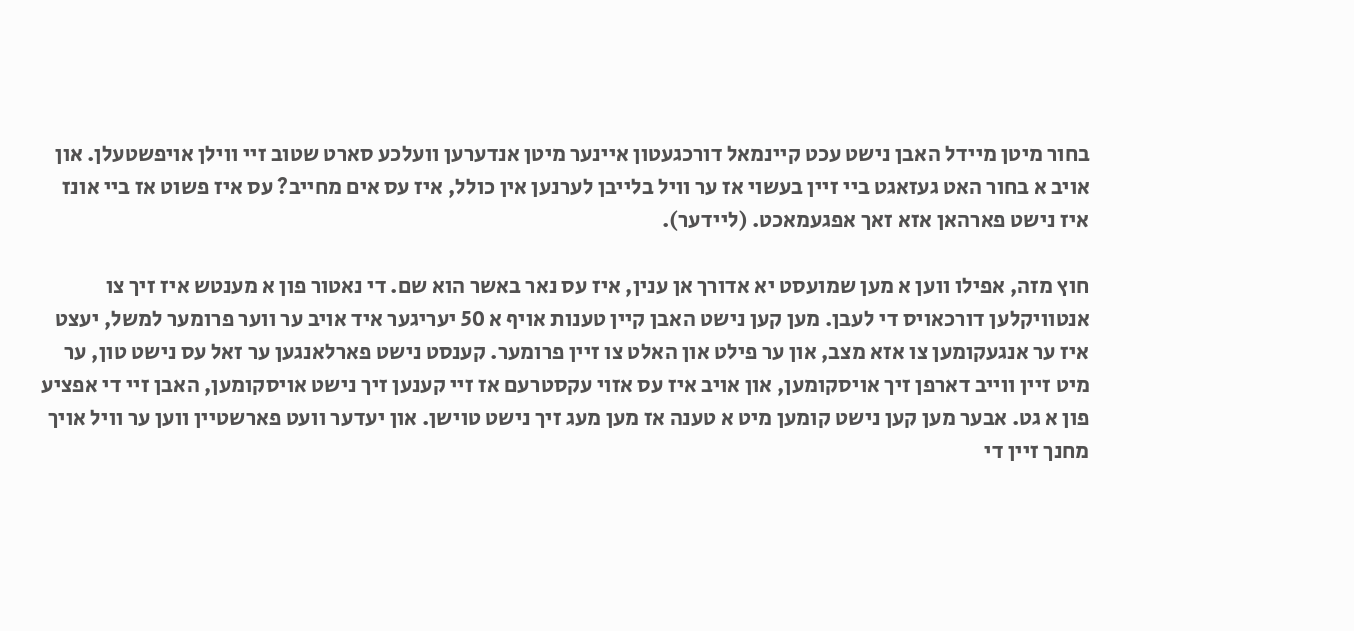בחור מיטן מיידל האבן נישט עכט קיינמאל דורכגעטון איינער מיטן אנדערען וועלכע סארט שטוב זיי ווילן אויפשטעלן. און אויב א בחור האט געזאגט ביי זיין בעשוי אז ער וויל בלייבן לערנען אין כולל, איז עס אים מחייב? עס איז פשוט אז ביי אונז איז נישט פארהאן אזא זאך אפגעמאכט. (ליידער).

חוץ מזה, אפילו ווען א מען שמועסט יא אדורך אן ענין, איז עס נאר באשר הוא שם. די נאטור פון א מענטש איז זיך צו אנטוויקלען דורכאויס די לעבן. מען קען נישט האבן קיין טענות אויף א 50 יעריגער איד אויב ער ווער פרומער למשל, יעצט איז ער אנגעקומען צו אזא מצב, און ער פילט און האלט צו זיין פרומער. קענסט נישט פארלאנגען ער זאל עס נישט טון, ער מיט זיין ווייב דארפן זיך אויסקומען, און אויב איז עס אזוי עקסטרעם אז זיי קענען זיך נישט אויסקומען, האבן זיי די אפציע פון א גט. אבער מען קען נישט קומען מיט א טענה אז מען מעג זיך נישט טוישן. און יעדער וועט פארשטיין ווען ער וויל אויך מחנך זיין די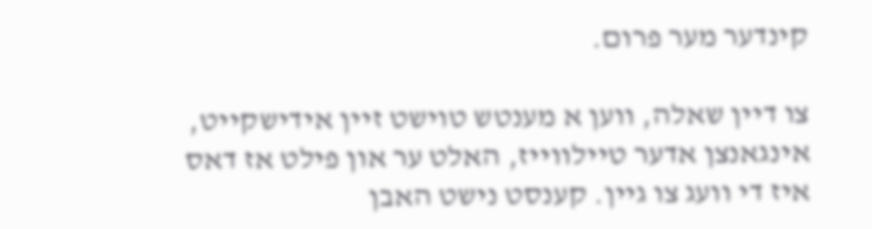קינדער מער פרום.

צו דיין שאלה, ווען א מענטש טוישט זיין אידישקייט, אינגאנצן אדער טיילווייז, האלט ער און פילט אז דאס איז די וועג צו גיין. קענסט נישט האבן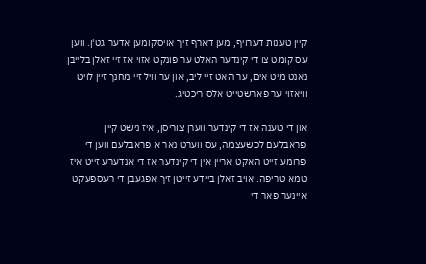קיין טענות דערויף, מען דארף זיך אויסקומען אדער גט'ן. ווען עס קומט צו די קינדער האלט ער פונקט אזוי אז זיי זאלן בלייבן נאנט מיט אים, ער האט זיי ליב, און ער וויל זיי מחנך זיין לויט וויאזוי ער פארשטייט אלס ריכטיג.

און די טענה אז די קינדער ווערן צוריסן, איז נישט קיין פראבלעם לכשעצמה, עס ווערט נאר א פראבלעם ווען די פרומע זייט האקט אריין אין די קינדער אז די אנדערע זייט איז טמא טריפה. אויב זאלן ביידע זייטן זיך אפגעבן די רעספעקט איינער פאר די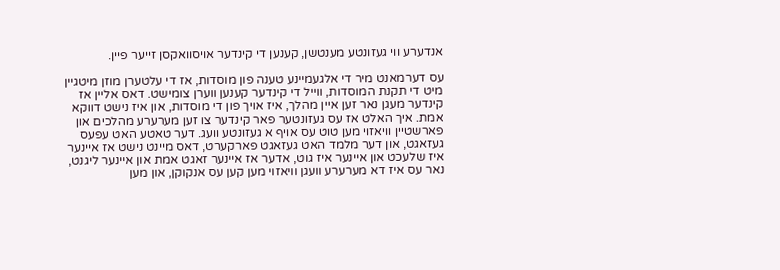אנדערע ווי געזונטע מענטשן, קענען די קינדער אויסוואקסן זייער פיין.

עס דערמאנט מיר די אלגעמיינע טענה פון מוסדות, אז די עלטערן מוזן מיטגיין מיט די תקנת המוסדות, ווייל די קינדער קענען ווערן צומישט. דאס אליין אז קינדער מעגן נאר זען איין מהלך, איז אויך פון די מוסדות, און איז נישט דווקא אמת. איך האלט אז עס געזונטער פאר קינדער צו זען מערערע מהלכים און פארשטיין וויאזוי מען טוט עס אויף א געזונטע וועג. דער טאטע האט עפעס געזאגט, און דער מלמד האט געזאגט פארקערט, דאס מיינט נישט אז איינער איז שלעכט און איינער איז גוט, אדער אז איינער זאגט אמת און איינער ליגנט, נאר עס איז דא מערערע וועגן וויאזוי מען קען עס אנקוקן, און מען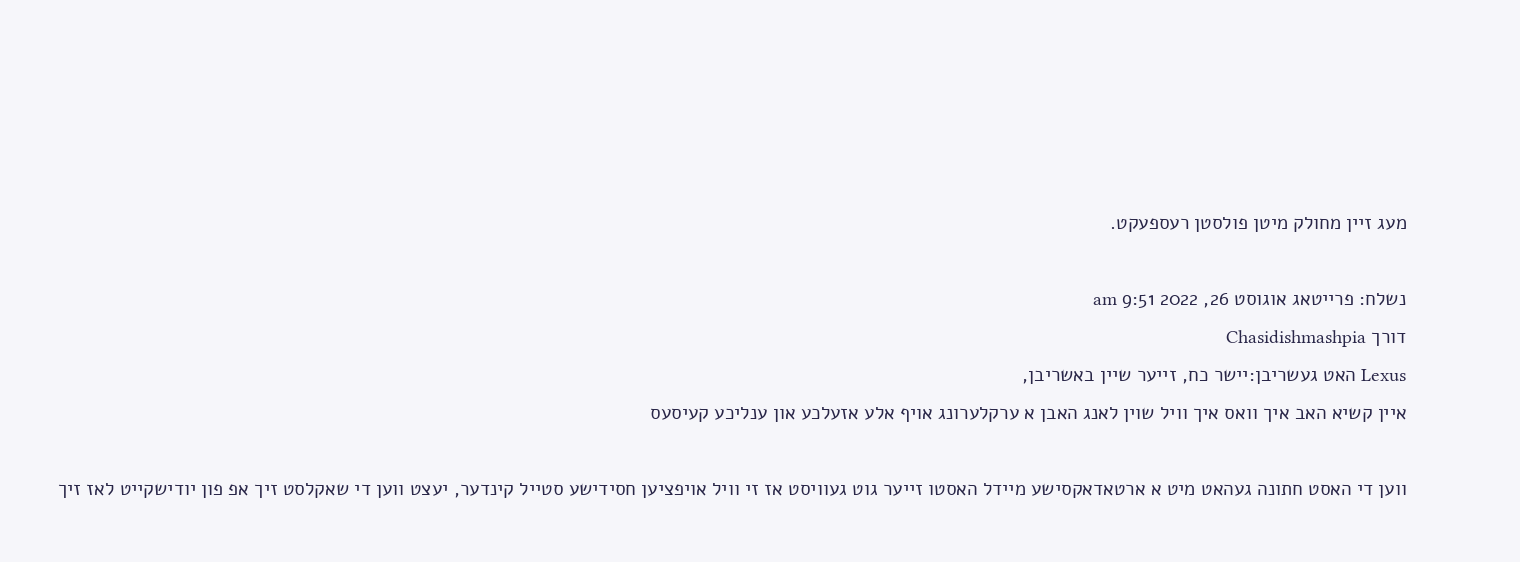מעג זיין מחולק מיטן פולסטן רעספעקט.

נשלח: פרייטאג אוגוסט 26, 2022 9:51 am
דורך Chasidishmashpia
Lexus האט געשריבן:יישר כח, זייער שיין באשריבן,
איין קשיא האב איך וואס איך וויל שוין לאנג האבן א ערקלערונג אויף אלע אזעלכע און ענליכע קעיסעס

ווען די האסט חתונה געהאט מיט א ארטאדאקסישע מיידל האסטו זייער גוט געוויסט אז זי וויל אויפציען חסידישע סטייל קינדער, יעצט ווען די שאקלסט זיך אפ פון יודישקייט לאז זיך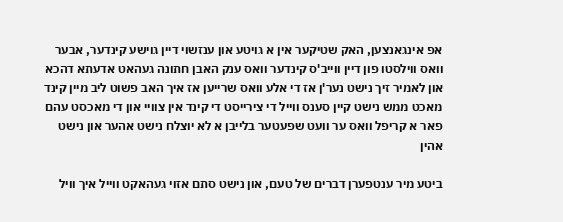אפ אינגאנצען, האק שטיקער אין א גויטע און ענזשוי דיין גוישע קינדער, אבער וואס ווילסטו פון דיין ווייב'ס קינדער וואס ענק האבן חתונה געהאט אדעתא דהכא
און לאמיר זיך נישט נער'ן אז די אלע וואס שרייען אז איך האב פשוט ליב מיין קינד מאכט ממש נישט קיין סענס ווייל די צירייסט די קינד אין צוויי און די מאכסט עהם פאר א קריפל וואס ער וועט שפעטער בלייבן א לא יוצלח נישט אהער און נישט אהין

ביטע מיר ענטפערן דברים של טעם, און נישט סתם אזוי געהאקט ווייל איך וויל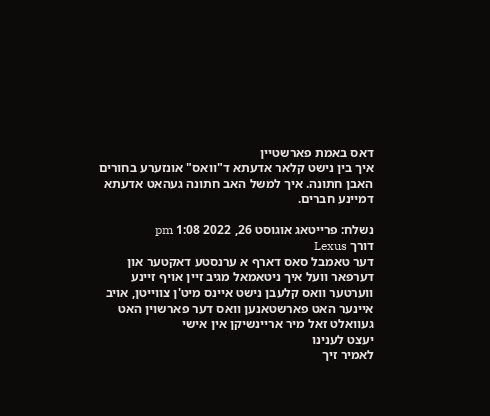דאס באמת פארשטיין
איך בין נישט קלאר אדעתא ד"וואס" אונזערע בחורים האבן חתונה. איך למשל האב חתונה געהאט אדעתא דמיינע חברים.

נשלח: פרייטאג אוגוסט 26, 2022 1:08 pm
דורך Lexus
דער טאמבל סאס דארף א ערנסטע דאקטער און דערפאר וועל איך ניטאמאל מגיב זיין אויף זיינע ווערטער וואס קלעבן נישט איינס מיט'ן צווייטן, אויב איינער האט פארשטאנען וואס דער פארשוין האט געוואלט זאל מיר אריינשיקן אין אישי
יעצט לענינו
לאמיר זיך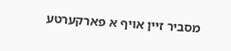מסביר זיין אויף א פארקערטע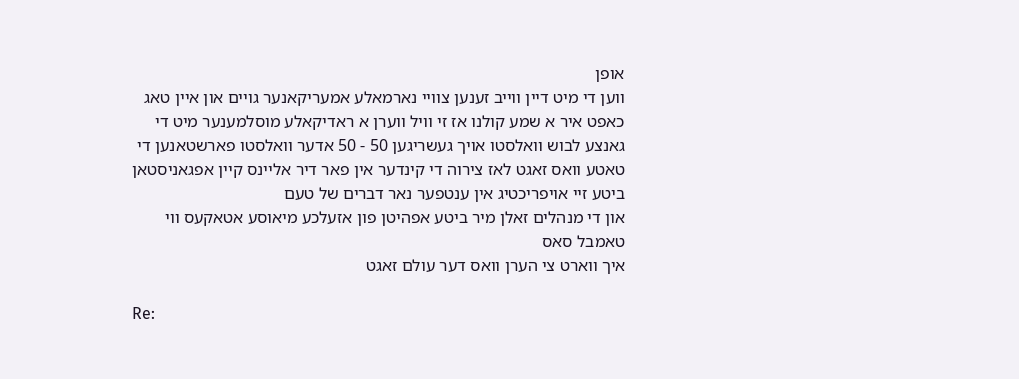אופן
ווען די מיט דיין ווייב זענען צוויי נארמאלע אמעריקאנער גויים און איין טאג כאפט איר א שמע קולנו אז זי וויל ווערן א ראדיקאלע מוסלמענער מיט די גאנצע לבוש וואלסטו אויך געשריגען 50 - 50 אדער וואלסטו פארשטאנען די טאטע וואס זאגט לאז צירוה די קינדער אין פאר דיר אליינס קיין אפגאניסטאן
ביטע זיי אויפריכטיג אין ענטפער נאר דברים של טעם
און די מנהלים זאלן מיר ביטע אפהיטן פון אזעלכע מיאוסע אטאקעס ווי טאמבל סאס
איך ווארט צי הערן וואס דער עולם זאגט

Re: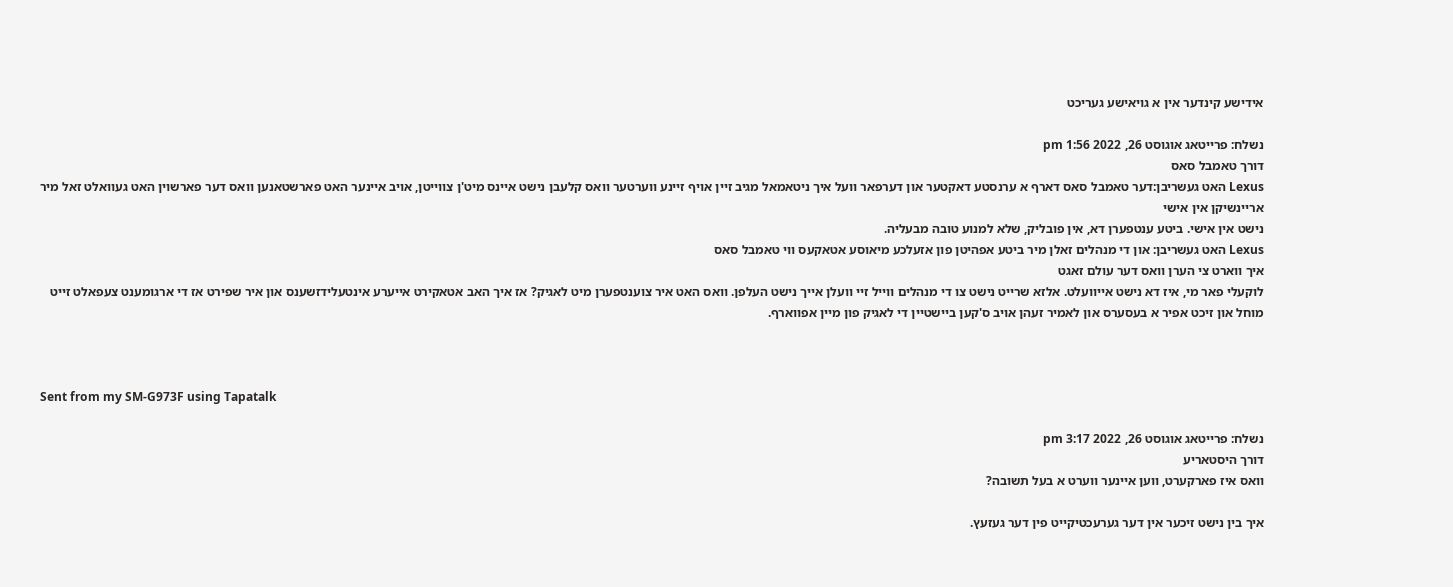אידישע קינדער אין א גויאישע געריכט

נשלח: פרייטאג אוגוסט 26, 2022 1:56 pm
דורך טאמבל סאס
Lexus האט געשריבן:דער טאמבל סאס דארף א ערנסטע דאקטער און דערפאר וועל איך ניטאמאל מגיב זיין אויף זיינע ווערטער וואס קלעבן נישט איינס מיט'ן צווייטן, אויב איינער האט פארשטאנען וואס דער פארשוין האט געוואלט זאל מיר אריינשיקן אין אישי
נישט אין אישי. ביטע ענטפערן דא, אין פובליק, שלא למנוע טובה מבעליה.
Lexus האט געשריבן: און די מנהלים זאלן מיר ביטע אפהיטן פון אזעלכע מיאוסע אטאקעס ווי טאמבל סאס
איך ווארט צי הערן וואס דער עולם זאגט
לוקעלי פאר מי, איז דא נישט אייוועלט. אלזא שרייט נישט צו די מנהלים ווייל זיי וועלן אייך נישט העלפן. וואס האט איר צוענטפערן מיט לאגיק? אז איך האב אטאקירט אייערע אינטעלידזשענס און איר שפירט אז די ארגומענט צעפאלט זייט מוחל און זיכט אפיר א בעסערס און לאמיר זעהן אויב ס'קען ביישטיין די לאגיק פון מיין אפווארף.



Sent from my SM-G973F using Tapatalk

נשלח: פרייטאג אוגוסט 26, 2022 3:17 pm
דורך היסטאריע
וואס איז פארקערט, ווען איינער ווערט א בעל תשובה?

איך בין נישט זיכער אין דער גערעכטיקייט פין דער געזעץ.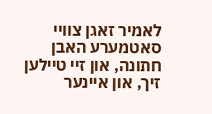לאמיר זאגן צוויי סאטמערע האבן חתונה, און זיי טיילען זיך, און איינער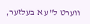ווערט ל"ע א בעלזער,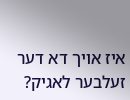איז אויך דא דער זעלבער לאגיק?